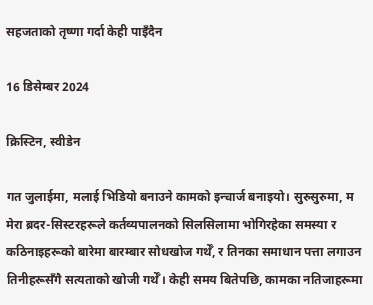सहजताको तृष्णा गर्दा केही पाइँदैन

16 डिसेम्बर 2024

क्रिस्टिन, स्वीडेन

गत जुलाईमा, मलाई भिडियो बनाउने कामको इन्‍चार्ज बनाइयो। सुरुसुरुमा, म मेरा ब्रदर-सिस्टरहरूले कर्तव्यपालनको सिलसिलामा भोगिरहेका समस्या र कठिनाइहरूको बारेमा बारम्बार सोधखोज गर्थेँ, र तिनका समाधान पत्ता लगाउन तिनीहरूसँगै सत्यताको खोजी गर्थेँ। केही समय बितेपछि, कामका नतिजाहरूमा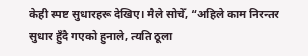केही स्पष्ट सुधारहरू देखिए। मैले सोचेँ, “अहिले काम निरन्तर सुधार हुँदै गएको हुनाले, त्यति ठूला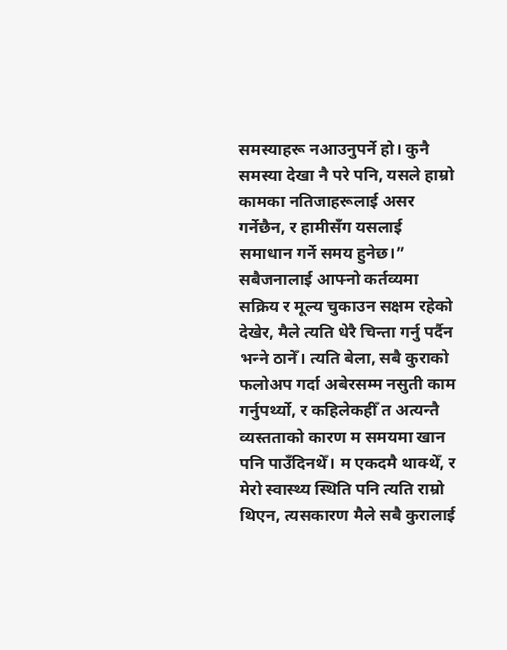समस्याहरू नआउनुपर्ने हो। कुनै समस्या देखा नै परे पनि, यसले हाम्रो कामका नतिजाहरूलाई असर गर्नेछैन, र हामीसँग यसलाई समाधान गर्ने समय हुनेछ।” सबैजनालाई आफ्‍नो कर्तव्यमा सक्रिय र मूल्य चुकाउन सक्षम रहेको देखेर, मैले त्यति धेरै चिन्ता गर्नु पर्दैन भन्‍ने ठानेँ। त्यति बेला, सबै कुराको फलोअप गर्दा अबेरसम्म नसुती काम गर्नुपर्थ्यो, र कहिलेकहीँ त अत्यन्तै व्यस्तताको कारण म समयमा खान पनि पाउँदिनथेँ। म एकदमै थाक्थेँ, र मेरो स्वास्थ्य स्थिति पनि त्यति राम्रो थिएन, त्यसकारण मैले सबै कुरालाई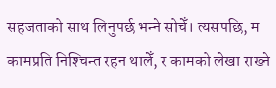सहजताको साथ लिनुपर्छ भन्‍ने सोचेँ। त्यसपछि, म कामप्रति निश्‍चिन्त रहन थालेँ, र कामको लेखा राख्‍ने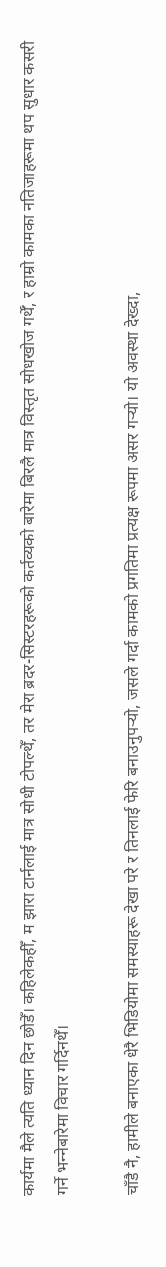कार्यमा मैले त्यति ध्यान दिन छोडेँ। कहिलेकहीँ, म झारा टार्नलाई मात्र सोधी टोपल्थेँ, तर मेरा ब्रदर-सिस्टरहरूको कर्तव्यको बारेमा बिरलै मात्र विस्तृत सोधखोज गर्थेँ, र हाम्रो कामका नतिजाहरूमा थप सुधार कसरी गर्ने भन्‍नेबारेमा विचार गर्दिनथेँ।

चाँडै नै, हामीले बनाएका धेरै भिडियोमा समस्याहरू देखा परे र तिनलाई फेरि बनाउनुपर्‍यो, जसले गर्दा कामको प्रगतिमा प्रत्यक्ष रूपमा असर गर्‍यो। यो अवस्था देख्दा,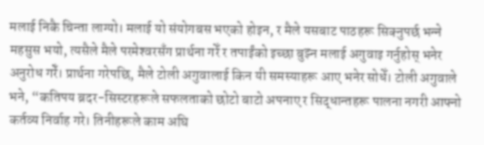मलाई निकै चिन्ता लाग्यो। मलाई यो संयोगबस भएको होइन, र मैले यसबाट पाठहरू सिक्‍नुपर्छ भन्‍ने महसुस भयो, त्यसैले मैले परमेश्‍वरसँग प्रार्थना गरेँ र तपाईंको इच्‍छा बुझ्‍न मलाई अगुवाइ गर्नुहोस् भनेर अनुरोध गरेँ। प्रार्थना गरेपछि, मैले टोली अगुवालाई किन यी समस्याहरू आए भनेर सोधेँ। टोली अगुवाले भने, “कतिपय ब्रदर-सिस्टरहरूले सफलताको छोटो बाटो अपनाए र सिद्धान्तहरू पालना नगरी आफ्‍नो कर्तव्य निर्वाह गरे। तिनीहरूले काम अघि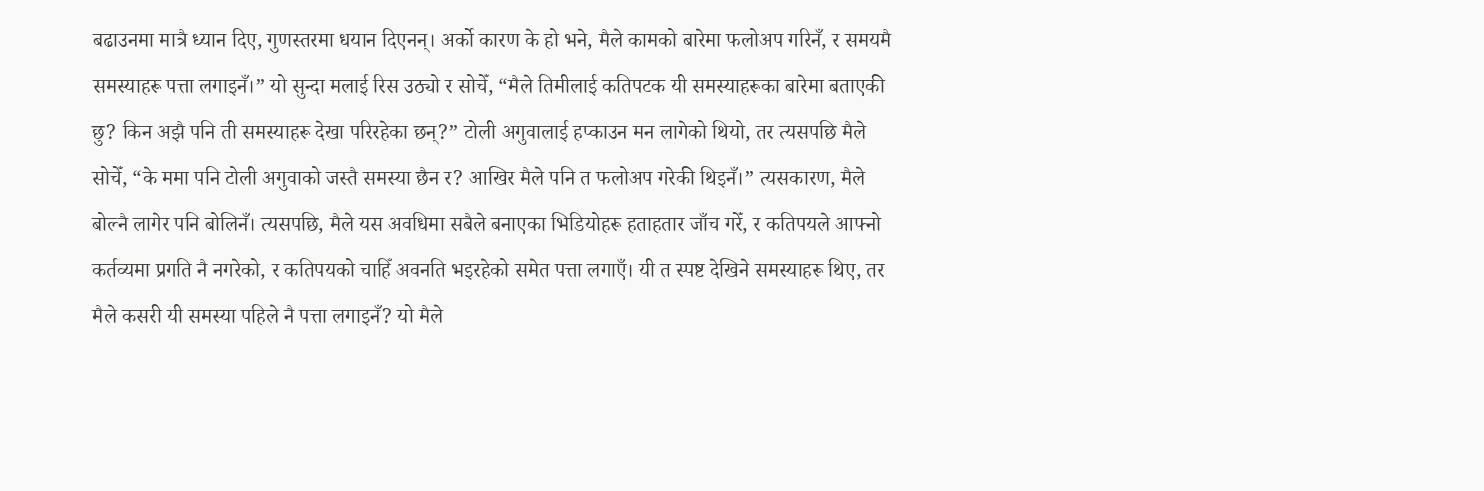बढाउनमा मात्रै ध्यान दिए, गुणस्तरमा धयान दिएनन्। अर्को कारण के हो भने, मैले कामको बारेमा फलोअप गरिनँ, र समयमै समस्याहरू पत्ता लगाइनँ।” यो सुन्दा मलाई रिस उठ्यो र सोचेँ, “मैले तिमीलाई कतिपटक यी समस्याहरूका बारेमा बताएकी छु? किन अझै पनि ती समस्याहरू देखा परिरहेका छन्?” टोली अगुवालाई हप्‍काउन मन लागेको थियो, तर त्यसपछि मैले सोचेँ, “के ममा पनि टोली अगुवाको जस्तै समस्या छैन र? आखिर मैले पनि त फलोअप गरेकी थिइनँ।” त्यसकारण, मैले बोल्नै लागेर पनि बोलिनँ। त्यसपछि, मैले यस अवधिमा सबैले बनाएका भिडियोहरू हताहतार जाँच गरेँ, र कतिपयले आफ्‍नो कर्तव्यमा प्रगति नै नगरेको, र कतिपयको चाहिँ अवनति भइरहेको समेत पत्ता लगाएँ। यी त स्पष्ट देखिने समस्याहरू थिए, तर मैले कसरी यी समस्या पहिले नै पत्ता लगाइनँ? यो मैले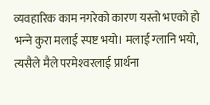व्यवहारिक काम नगरेको कारण यस्तो भएको हो भन्‍ने कुरा मलाई स्पष्ट भयो। मलाई ग्‍लानि भयो, त्यसैले मैले परमेश्‍वरलाई प्रार्थना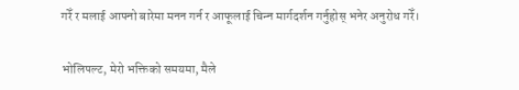गरेँ र मलाई आफ्‍नो बारेमा मनन गर्न र आफूलाई चिन्‍न मार्गदर्शन गर्नुहोस् भनेर अनुरोध गरेँ।

भोलिपल्‍ट, मेरो भक्तिको समयमा, मैले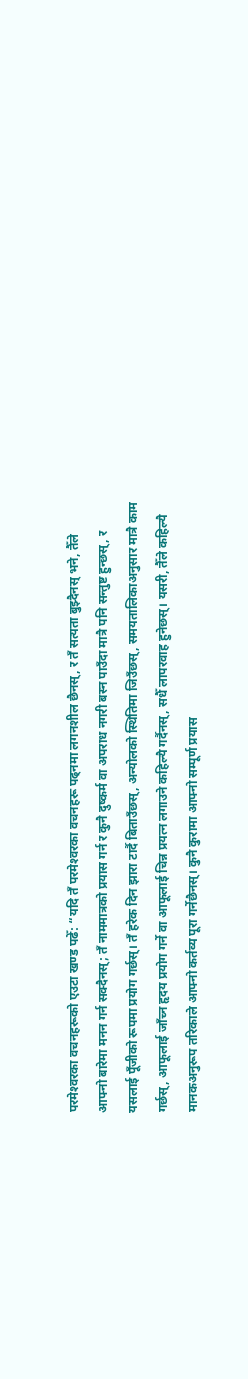परमेश्‍वरका वचनहरूको एउटा खण्ड पढेँ: “यदि तँ परमेश्‍वरका वचनहरू पढ्नमा लगनशील छैनस्, र तँ सत्यता बुझ्दैनस् भने, तैँले आफ्‍नो बारेमा मनन गर्न सक्दैनस्; तँ नाममात्रको प्रयास गर्न र कुनै दुष्कर्म वा अपराध नगरी बस्‍न पाउँदा मात्रै पनि सन्तुष्ट हुन्छस्, र यसलाई पूँजीको रूपमा प्रयोग गर्छस्। तँ हरेक दिन झारा टार्दै बिताउँछस्, अन्योलको स्थितिमा जिउँछस्, समयतालिकाअनुसार मात्रै काम गर्छस्, आफूलाई जाँच्न हृदय प्रयोग गर्ने वा आफूलाई चिन्न प्रयत्‍न लगाउने कहिल्यै गर्दैनस्, सधैँ लापरवाह हुनेछस्। यसरी, तैँले कहिल्यै मानकअनुरूप तरिकाले आफ्‍नो कर्तव्य पूरा गर्नेछैनस्। कुनै कुरामा आफ्‍नो सम्पूर्ण प्रयास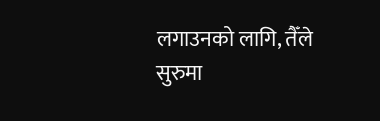लगाउनको लागि, तैँले सुरुमा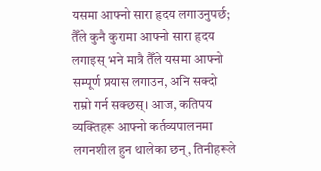यसमा आफ्‍नो सारा हृदय लगाउनुपर्छ; तैँले कुनै कुरामा आफ्‍नो सारा हृदय लगाइस् भने मात्रै तैँले यसमा आफ्‍नो सम्पूर्ण प्रयास लगाउन, अनि सक्दो राम्रो गर्न सक्छस्। आज, कतिपय व्यक्तिहरू आफ्‍नो कर्तव्यपालनमा लगनशील हुन थालेका छन्, तिनीहरूले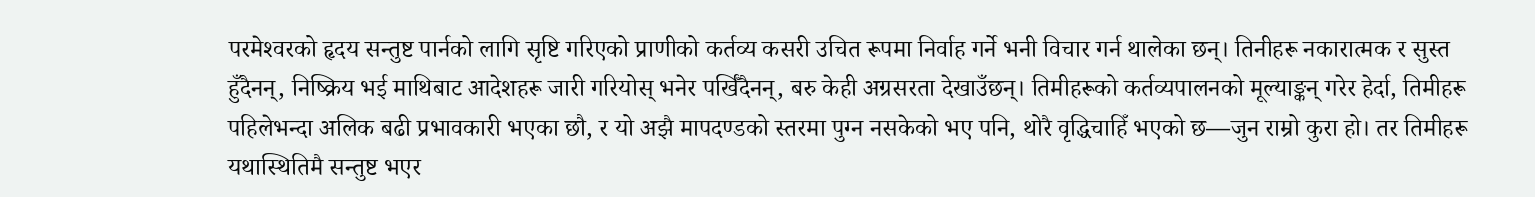परमेश्‍वरको हृदय सन्तुष्ट पार्नको लागि सृष्टि गरिएको प्राणीको कर्तव्य कसरी उचित रूपमा निर्वाह गर्ने भनी विचार गर्न थालेका छन्। तिनीहरू नकारात्मक र सुस्त हुँदैनन्, निष्क्रिय भई माथिबाट आदेशहरू जारी गरियोस् भनेर पर्खिँदैनन्, बरु केही अग्रसरता देखाउँछन्। तिमीहरूको कर्तव्यपालनको मूल्याङ्कन्‌ गरेर हेर्दा, तिमीहरू पहिलेभन्दा अलिक बढी प्रभावकारी भएका छौ, र यो अझै मापदण्डको स्तरमा पुग्‍न नसकेको भए पनि, थोरै वृद्धिचाहिँ भएको छ—जुन राम्रो कुरा हो। तर तिमीहरू यथास्थितिमै सन्तुष्ट भएर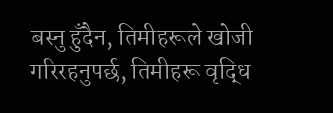बस्‍नु हुँदैन, तिमीहरूले खोजी गरिरहनुपर्छ, तिमीहरू वृद्धि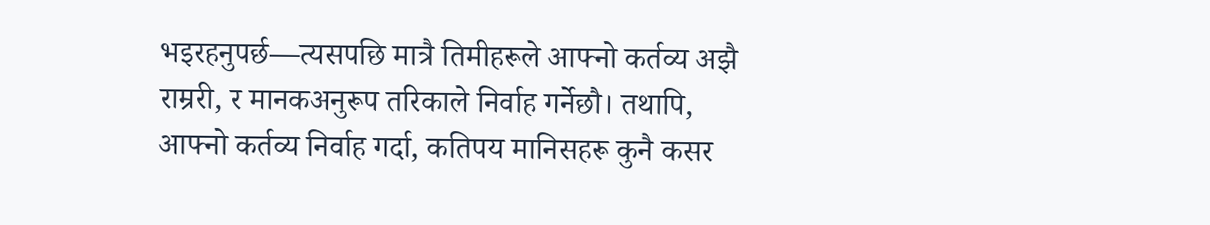भइरहनुपर्छ—त्यसपछि मात्रै तिमीहरूले आफ्‍नो कर्तव्य अझै राम्ररी, र मानकअनुरूप तरिकाले निर्वाह गर्नेछौ। तथापि, आफ्‍नो कर्तव्य निर्वाह गर्दा, कतिपय मानिसहरू कुनै कसर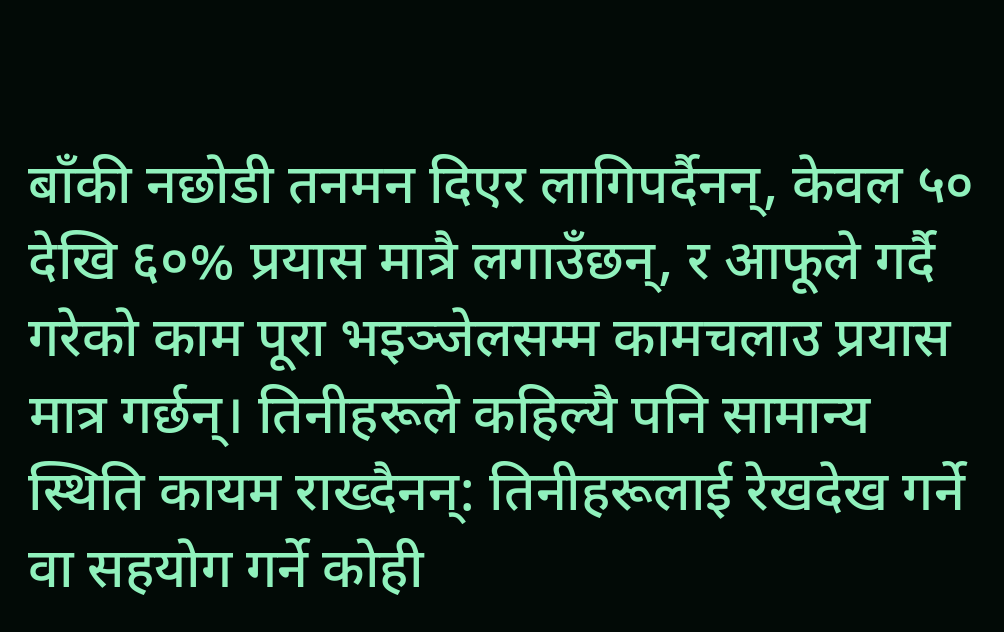बाँकी नछोडी तनमन दिएर लागिपर्दैनन्, केवल ५० देखि ६०% प्रयास मात्रै लगाउँछन्, र आफूले गर्दै गरेको काम पूरा भइञ्‍जेलसम्‍म कामचलाउ प्रयास मात्र गर्छन्। तिनीहरूले कहिल्यै पनि सामान्य स्थिति कायम राख्दैनन्: तिनीहरूलाई रेखदेख गर्ने वा सहयोग गर्ने कोही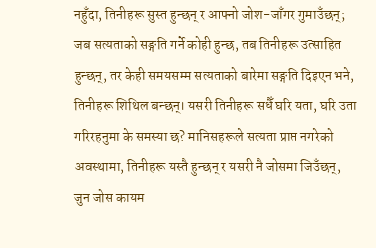नहुँदा, तिनीहरू सुस्त हुन्छन् र आफ्नो जोश-जाँगर गुमाउँछन्; जब सत्यताको सङ्गति गर्ने कोही हुन्छ, तब तिनीहरू उत्साहित हुन्छन्, तर केही समयसम्‍म सत्यताको बारेमा सङ्गति दिइएन भने, तिनीहरू शिथिल बन्छन्। यसरी तिनीहरू सधैँ घरि यता, घरि उता गरिरहनुमा के समस्या छ? मानिसहरूले सत्यता प्राप्त नगरेको अवस्थामा, तिनीहरू यस्तै हुन्छन् र यसरी नै जोसमा जिउँछन्, जुन जोस कायम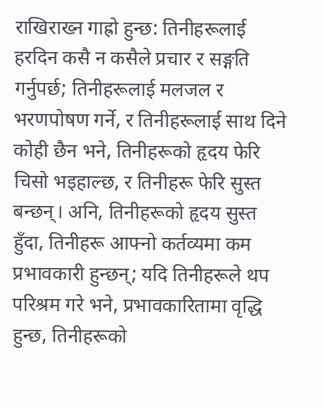राखिराख्‍न गाह्रो हुन्छ: तिनीहरूलाई हरदिन कसै न कसैले प्रचार र सङ्गति गर्नुपर्छ; तिनीहरूलाई मलजल र भरणपोषण गर्ने, र तिनीहरूलाई साथ दिने कोही छैन भने, तिनीहरूको हृदय फेरि चिसो भइहाल्छ, र तिनीहरू फेरि सुस्त बन्छन्। अनि, तिनीहरूको हृदय सुस्त हुँदा, तिनीहरू आफ्‍नो कर्तव्यमा कम प्रभावकारी हुन्छन्; यदि तिनीहरूले थप परिश्रम गरे भने, प्रभावकारितामा वृद्धि हुन्छ, तिनीहरूको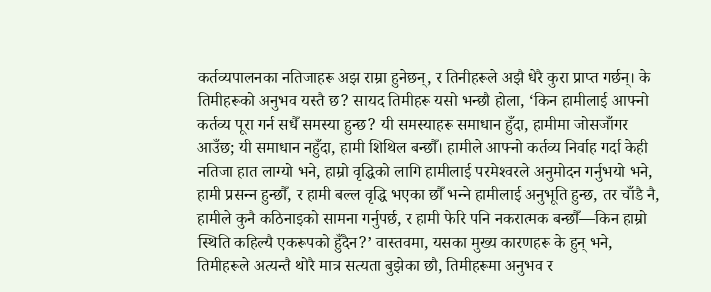कर्तव्यपालनका नतिजाहरू अझ राम्रा हुनेछन्, र तिनीहरूले अझै धेरै कुरा प्राप्त गर्छन्। के तिमीहरूको अनुभव यस्तै छ? सायद तिमीहरू यसो भन्छौ होला, ‘किन हामीलाई आफ्‍नो कर्तव्य पूरा गर्न सधैँ समस्या हुन्छ? यी समस्याहरू समाधान हुँदा, हामीमा जोसजाँगर आउँछ; यी समाधान नहुँदा, हामी शिथिल बन्छौँ। हामीले आफ्‍नो कर्तव्य निर्वाह गर्दा केही नतिजा हात लाग्यो भने, हाम्रो वृद्धिको लागि हामीलाई परमेश्‍वरले अनुमोदन गर्नुभयो भने, हामी प्रसन्‍न हुन्छौँ, र हामी बल्‍ल वृद्धि भएका छौँ भन्‍ने हामीलाई अनुभूति हुन्छ, तर चाँडै नै, हामीले कुनै कठिनाइको सामना गर्नुपर्छ, र हामी फेरि पनि नकरात्मक बन्छौँ—किन हाम्रो स्थिति कहिल्यै एकरूपको हुँदैन?’ वास्तवमा, यसका मुख्य कारणहरू के हुन् भने, तिमीहरूले अत्यन्तै थोरै मात्र सत्यता बुझेका छौ, तिमीहरूमा अनुभव र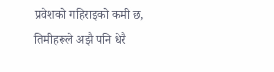प्रवेशको गहिराइको कमी छ, तिमीहरूले अझै पनि धेरै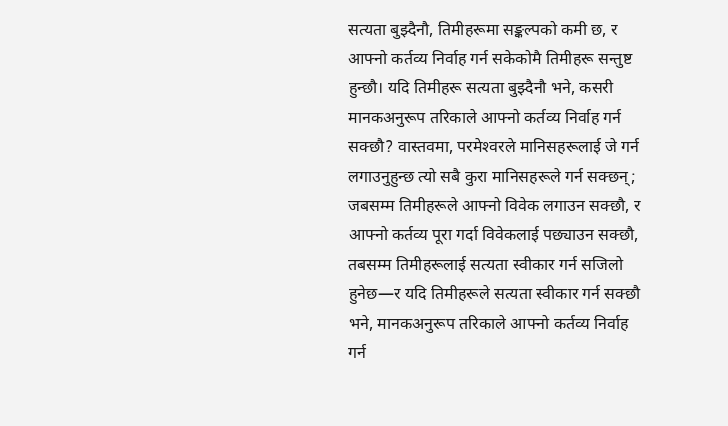सत्यता बुझ्दैनौ, तिमीहरूमा सङ्कल्पको कमी छ, र आफ्‍नो कर्तव्य निर्वाह गर्न सकेकोमै तिमीहरू सन्तुष्ट हुन्छौ। यदि तिमीहरू सत्यता बुझ्दैनौ भने, कसरी मानकअनुरूप तरिकाले आफ्‍नो कर्तव्य निर्वाह गर्न सक्छौ? वास्तवमा, परमेश्‍वरले मानिसहरूलाई जे गर्न लगाउनुहुन्छ त्यो सबै कुरा मानिसहरूले गर्न सक्छन्; जबसम्म तिमीहरूले आफ्‍नो विवेक लगाउन सक्छौ, र आफ्‍नो कर्तव्य पूरा गर्दा विवेकलाई पछ्याउन सक्छौ, तबसम्म तिमीहरूलाई सत्यता स्वीकार गर्न सजिलो हुनेछ—र यदि तिमीहरूले सत्यता स्वीकार गर्न सक्छौ भने, मानकअनुरूप तरिकाले आफ्‍नो कर्तव्य निर्वाह गर्न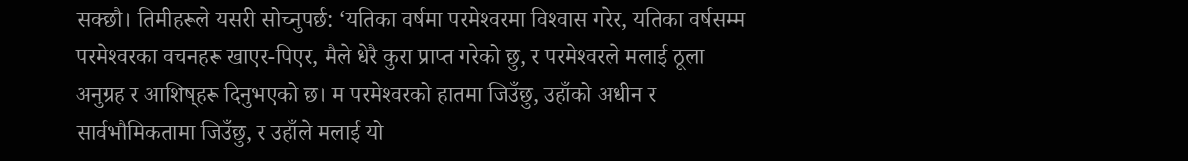सक्छौ। तिमीहरूले यसरी सोच्‍नुपर्छ: ‘यतिका वर्षमा परमेश्‍वरमा विश्‍वास गरेर, यतिका वर्षसम्‍म परमेश्‍वरका वचनहरू खाएर-पिएर, मैले धेरै कुरा प्राप्त गरेको छु, र परमेश्‍वरले मलाई ठूला अनुग्रह र आशिष्‌हरू दिनुभएको छ। म परमेश्‍वरको हातमा जिउँछु, उहाँको अधीन र सार्वभौमिकतामा जिउँछु, र उहाँले मलाई यो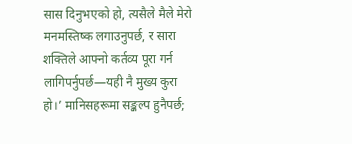सास दिनुभएको हो, त्यसैले मैले मेरो मनमस्तिष्क लगाउनुपर्छ, र सारा शक्तिले आफ्‍नो कर्तव्य पूरा गर्न लागिपर्नुपर्छ—यही नै मुख्य कुरा हो।’ मानिसहरूमा सङ्कल्प हुनैपर्छ;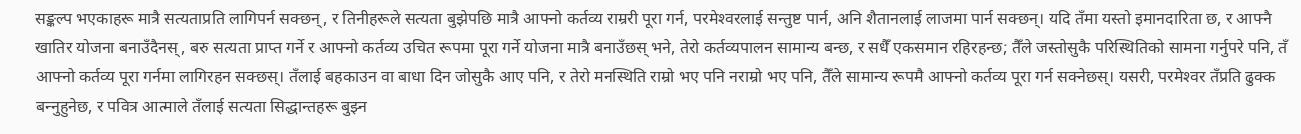सङ्कल्प भएकाहरू मात्रै सत्यताप्रति लागिपर्न सक्छन्, र तिनीहरूले सत्यता बुझेपछि मात्रै आफ्‍नो कर्तव्य राम्ररी पूरा गर्न, परमेश्‍वरलाई सन्तुष्ट पार्न, अनि शैतानलाई लाजमा पार्न सक्छन्। यदि तँमा यस्तो इमानदारिता छ, र आफ्‍नै खातिर योजना बनाउँदैनस्, बरु सत्यता प्राप्त गर्ने र आफ्‍नो कर्तव्य उचित रूपमा पूरा गर्ने योजना मात्रै बनाउँछस् भने, तेरो कर्तव्यपालन सामान्य बन्छ, र सधैँ एकसमान रहिरहन्छ; तैँले जस्तोसुकै परिस्‍थितिको सामना गर्नुपरे पनि, तँ आफ्‍नो कर्तव्य पूरा गर्नमा लागिरहन सक्छस्। तँलाई बहकाउन वा बाधा दिन जोसुकै आए पनि, र तेरो मनस्थिति राम्रो भए पनि नराम्रो भए पनि, तैँले सामान्य रूपमै आफ्‍नो कर्तव्य पूरा गर्न सक्‍नेछस्। यसरी, परमेश्‍वर तँप्रति ढुक्‍क बन्‍नुहुनेछ, र पवित्र आत्‍माले तँलाई सत्यता सिद्धान्तहरू बुझ्‍न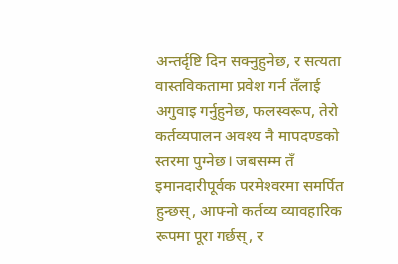अन्तर्दृष्टि दिन सक्‍नुहुनेछ, र सत्यता वास्तविकतामा प्रवेश गर्न तँलाई अगुवाइ गर्नुहुनेछ, फलस्वरूप, तेरो कर्तव्यपालन अवश्य नै मापदण्डको स्तरमा पुग्‍नेछ। जबसम्म तँ इमानदारीपूर्वक परमेश्‍वरमा समर्पित हुन्छस्, आफ्‍नो कर्तव्य व्यावहारिक रूपमा पूरा गर्छस्, र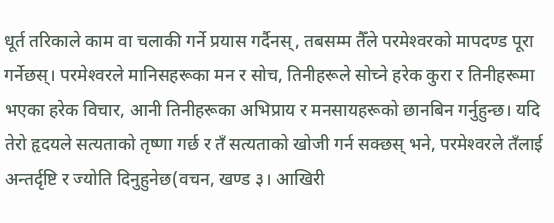धूर्त तरिकाले काम वा चलाकी गर्ने प्रयास गर्दैनस्, तबसम्म तैँले परमेश्‍वरको मापदण्ड पूरा गर्नेछस्। परमेश्‍वरले मानिसहरूका मन र सोच, तिनीहरूले सोच्ने हरेक कुरा र तिनीहरूमा भएका हरेक विचार, आनी तिनीहरूका अभिप्राय र मनसायहरूको छानबिन गर्नुहुन्छ। यदि तेरो हृदयले सत्यताको तृष्णा गर्छ र तँ सत्यताको खोजी गर्न सक्छस् भने, परमेश्‍वरले तँलाई अन्तर्दृष्टि र ज्योति दिनुहुनेछ(वचन, खण्ड ३। आखिरी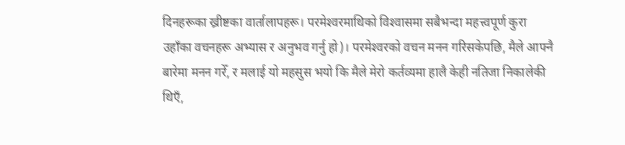दिनहरूका ख्रीष्टका वार्तालापहरू। परमेश्‍वरमाथिको विश्‍वासमा सबैभन्दा महत्त्वपूर्ण कुरा उहाँका वचनहरू अभ्यास र अनुभव गर्नु हो)। परमेश्‍वरको वचन मनन गरिसकेपछि, मैले आफ्नै बारेमा मनन गरेँ, र मलाई यो महसुस भयो कि मैले मेरो कर्तव्यमा हालै केही नतिजा निकालेकी थिएँ,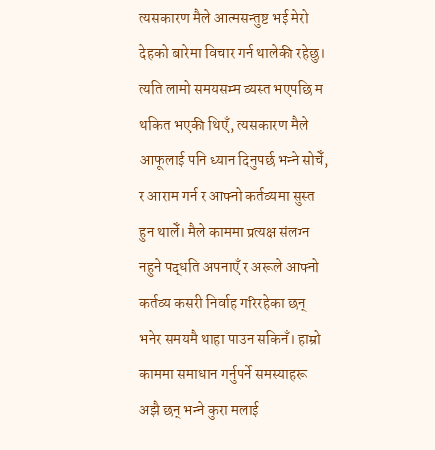त्यसकारण मैले आत्मसन्तुष्ट भई मेरो देहको बारेमा विचार गर्न थालेकी रहेछु। त्यति लामो समयसम्‍म व्यस्त भएपछि म थकित भएकी थिएँ, त्यसकारण मैले आफूलाई पनि ध्यान दिनुपर्छ भन्‍ने सोचेँ, र आराम गर्न र आफ्‍नो कर्तव्यमा सुस्त हुन थालेँ। मैले काममा प्रत्यक्ष संलग्‍न नहुने पद्धति अपनाएँ र अरूले आफ्‍नो कर्तव्य कसरी निर्वाह गरिरहेका छन् भनेर समयमै थाहा पाउन सकिनँ। हाम्रो काममा समाधान गर्नुपर्ने समस्याहरू अझै छन् भन्‍ने कुरा मलाई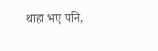थाहा भए पनि,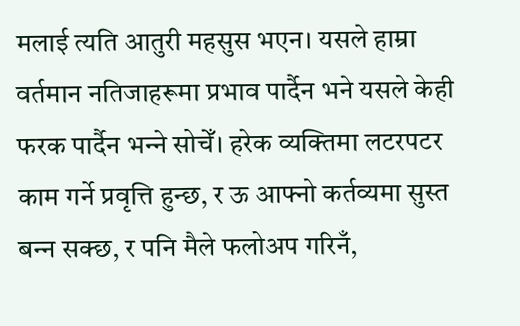मलाई त्यति आतुरी महसुस भएन। यसले हाम्रा वर्तमान नतिजाहरूमा प्रभाव पार्दैन भने यसले केही फरक पार्दैन भन्‍ने सोचेँ। हरेक व्यक्तिमा लटरपटर काम गर्ने प्रवृत्ति हुन्छ, र ऊ आफ्‍नो कर्तव्यमा सुस्त बन्‍न सक्छ, र पनि मैले फलोअप गरिनँ,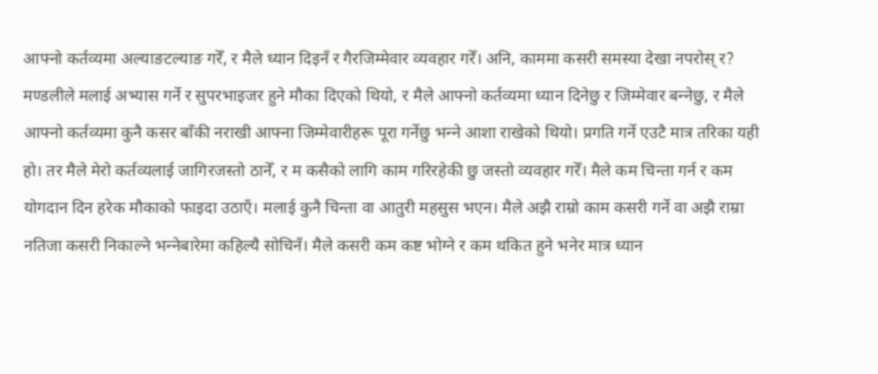आफ्‍नो कर्तव्यमा अल्याङटल्याङ गरेँ, र मैले ध्यान दिइनँ र गैरजिम्‍मेवार व्यवहार गरेँ। अनि, काममा कसरी समस्या देखा नपरोस् र? मण्डलीले मलाई अभ्यास गर्ने र सुपरभाइजर हुने मौका दिएको थियो, र मैले आफ्‍नो कर्तव्यमा ध्यान दिनेछु र जिम्‍मेवार बन्‍नेछु, र मैले आफ्‍नो कर्तव्यमा कुनै कसर बाँकी नराखी आफ्‍ना जिम्‍मेवारीहरू पूरा गर्नेछु भन्‍ने आशा राखेको थियो। प्रगति गर्ने एउटै मात्र तरिका यही हो। तर मैले मेरो कर्तव्यलाई जागिरजस्तो ठानेँ, र म कसैको लागि काम गरिरहेकी छु जस्तो व्यवहार गरेँ। मैले कम चिन्ता गर्न र कम योगदान दिन हरेक मौकाको फाइदा उठाएँ। मलाई कुनै चिन्ता वा आतुरी महसुस भएन। मैले अझै राम्रो काम कसरी गर्ने वा अझै राम्रा नतिजा कसरी निकाल्ने भन्‍नेबारेमा कहिल्यै सोचिनँ। मैले कसरी कम कष्ट भोग्‍ने र कम थकित हुने भनेर मात्र ध्यान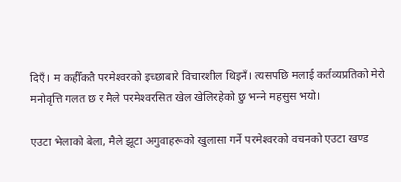दिएँ। म कहीँकतै परमेश्‍वरको इच्‍छाबारे विचारशील थिइनँ। त्यसपछि मलाई कर्तव्यप्रतिको मेरो मनोवृत्ति गलत छ र मैले परमेश्‍वरसित खेल खेलिरहेको छु भन्‍ने महसुस भयो।

एउटा भेलाको बेला, मैले झूटा अगुवाहरूको खुलासा गर्ने परमेश्‍वरको वचनको एउटा खण्ड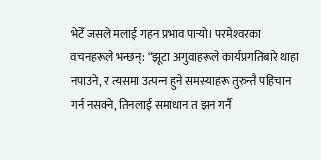भेटेँ जसले मलाई गहन प्रभाव पार्‍यो। परमेश्‍वरका वचनहरूले भन्छन्: “झूटा अगुवाहरूले कार्यप्रगतिबारे थाहा नपाउने, र त्यसमा उत्पन्‍न हुने समस्याहरू तुरुन्तै पहिचान गर्न नसक्ने, तिनलाई समाधान त झन गर्नै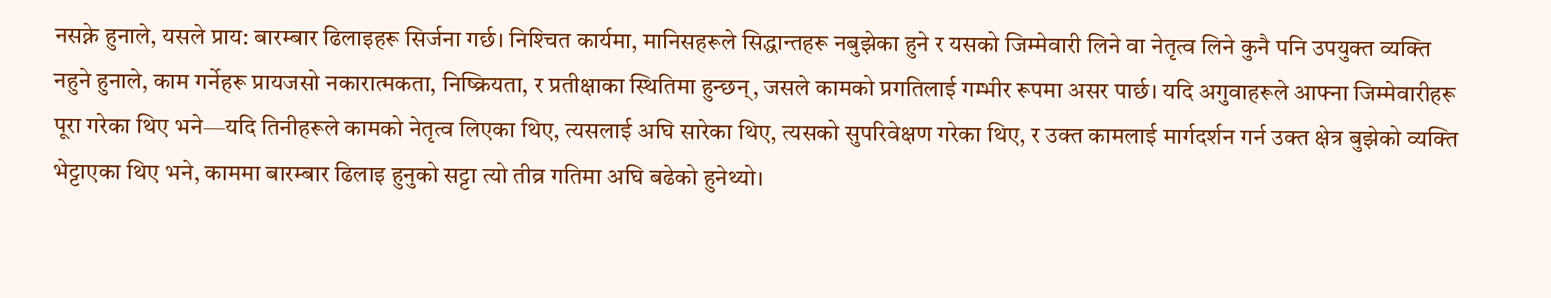नसक्ने हुनाले, यसले प्राय: बारम्बार ढिलाइहरू सिर्जना गर्छ। निश्‍चित कार्यमा, मानिसहरूले सिद्धान्तहरू नबुझेका हुने र यसको जिम्‍मेवारी लिने वा नेतृत्व लिने कुनै पनि उपयुक्त व्यक्ति नहुने हुनाले, काम गर्नेहरू प्रायजसो नकारात्मकता, निष्क्रियता, र प्रतीक्षाका स्थितिमा हुन्छन्, जसले कामको प्रगतिलाई गम्भीर रूपमा असर पार्छ। यदि अगुवाहरूले आफ्‍ना जिम्‍मेवारीहरू पूरा गरेका थिए भने—यदि तिनीहरूले कामको नेतृत्व लिएका थिए, त्यसलाई अघि सारेका थिए, त्यसको सुपरिवेक्षण गरेका थिए, र उक्त कामलाई मार्गदर्शन गर्न उक्त क्षेत्र बुझेको व्यक्ति भेट्टाएका थिए भने, काममा बारम्बार ढिलाइ हुनुको सट्टा त्यो तीव्र गतिमा अघि बढेको हुनेथ्यो।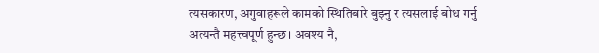त्यसकारण, अगुवाहरूले कामको स्थितिबारे बुझ्नु र त्यसलाई बोध गर्नु अत्यन्तै महत्त्वपूर्ण हुन्छ। अवश्य नै,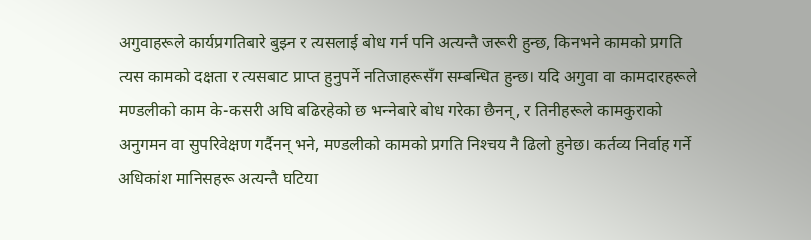अगुवाहरूले कार्यप्रगतिबारे बुझ्न र त्यसलाई बोध गर्न पनि अत्यन्तै जरूरी हुन्छ, किनभने कामको प्रगति त्यस कामको दक्षता र त्यसबाट प्राप्त हुनुपर्ने नतिजाहरूसँग सम्बन्धित हुन्छ। यदि अगुवा वा कामदारहरूले मण्डलीको काम के-कसरी अघि बढिरहेको छ भन्‍नेबारे बोध गरेका छैनन्, र तिनीहरूले कामकुराको अनुगमन वा सुपरिवेक्षण गर्दैनन् भने, मण्डलीको कामको प्रगति निश्‍चय नै ढिलो हुनेछ। कर्तव्य निर्वाह गर्ने अधिकांश मानिसहरू अत्यन्तै घटिया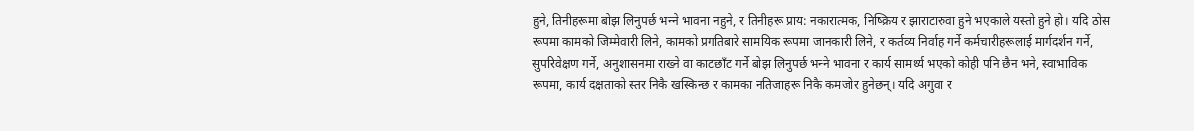हुने, तिनीहरूमा बोझ लिनुपर्छ भन्‍ने भावना नहुने, र तिनीहरू प्राय: नकारात्मक, निष्क्रिय र झाराटारुवा हुने भएकाले यस्तो हुने हो। यदि ठोस रूपमा कामको जिम्‍मेवारी लिने, कामको प्रगतिबारे सामयिक रूपमा जानकारी लिने, र कर्तव्य निर्वाह गर्ने कर्मचारीहरूलाई मार्गदर्शन गर्ने, सुपरिवेक्षण गर्ने, अनुशासनमा राख्‍ने वा काटछाँट गर्ने बोझ लिनुपर्छ भन्‍ने भावना र कार्य सामर्थ्य भएको कोही पनि छैन भने, स्वाभाविक रूपमा, कार्य दक्षताको स्तर निकै खस्किन्छ र कामका नतिजाहरू निकै कमजोर हुनेछन्। यदि अगुवा र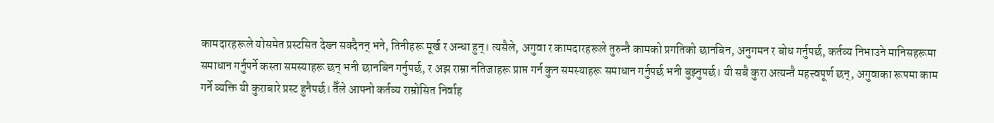कामदारहरूले योसमेत प्रस्टसित देख्न सक्दैनन् भने, तिनीहरू मूर्ख र अन्धा हुन्। त्यसैले, अगुवा र कामदारहरूले तुरुन्तै कामको प्रगतिको छानबिन, अनुगमन र बोध गर्नुपर्छ, कर्तव्य निभाउने मानिसहरूमा समाधान गर्नुपर्ने कस्ता समस्याहरू छन् भनी छानबिन गर्नुपर्छ, र अझ राम्रा नतिजाहरू प्राप्त गर्न कुन समस्याहरू समाधान गर्नुपर्छ भनी बुझ्नुपर्छ। यी सबै कुरा अत्यन्तै महत्त्वपूर्ण छन्, अगुवाका रूपमा काम गर्ने व्यक्ति यी कुराबारे प्रस्ट हुनैपर्छ। तैँले आफ्नो कर्तव्य राम्रोसित निर्वाह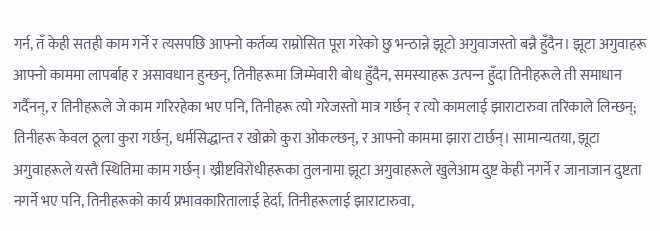गर्न, तँ केही सतही काम गर्ने र त्यसपछि आफ्नो कर्तव्य राम्रोसित पूरा गरेको छु भन्ठान्ने झूटो अगुवाजस्तो बन्नै हुँदैन। झूटा अगुवाहरू आफ्नो काममा लापर्बाह र असावधान हुन्छन्, तिनीहरूमा जिम्मेवारी बोध हुँदैन, समस्याहरू उत्पन्‍न हुँदा तिनीहरूले ती समाधान गर्दैनन्, र तिनीहरूले जे काम गरिरहेका भए पनि, तिनीहरू त्यो गरेजस्तो मात्र गर्छन् र त्यो कामलाई झाराटारुवा तरिकाले लिन्छन्; तिनीहरू केवल ठूला कुरा गर्छन्, धर्मसिद्धान्त र खोक्रो कुरा ओकल्छन्, र आफ्नो काममा झारा टार्छन्। सामान्यतया, झूटा अगुवाहरूले यस्तै स्थितिमा काम गर्छन्। ख्रीष्टविरोधीहरूका तुलनामा झूटा अगुवाहरूले खुलेआम दुष्ट केही नगर्ने र जानाजान दुष्टता नगर्ने भए पनि, तिनीहरूको कार्य प्रभावकारितालाई हेर्दा, तिनीहरूलाई झाराटारुवा,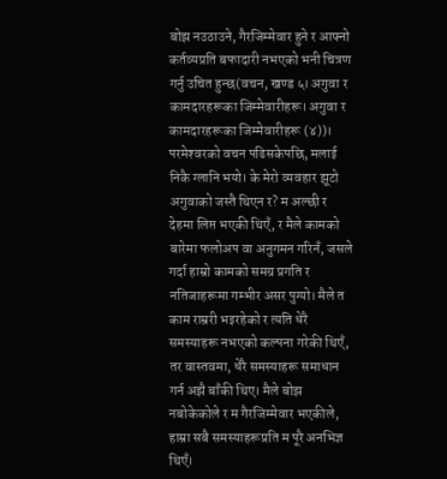बोझ नउठाउने, गैरजिम्मेवार हुने र आफ्नो कर्तव्यप्रति बफादारी नभएको भनी चित्रण गर्नु उचित हुन्छ(वचन, खण्ड ५। अगुवा र कामदारहरूका जिम्‍मेवारीहरू। अगुवा र कामदारहरूका जिम्‍मेवारीहरू (४))। परमेश्‍वरको वचन पढिसकेपछि, मलाई निकै ग्‍लानि भयो। के मेरो व्यवहार झूटो अगुवाको जस्तै थिएन र? म अल्छी र देहमा लिप्त भएकी थिएँ, र मैले कामको बारेमा फलोअप वा अनुगमन गरिनँ, जसले गर्दा हाम्रो कामको समग्र प्रगति र नतिजाहरूमा गम्‍भीर असर पुग्यो। मैले त काम राम्ररी भइरहेको र त्यति धेरै समस्याहरू नभएको कल्‍पना गरेकी थिएँ, तर वास्तवमा, धेरै समस्याहरू समाधान गर्न अझै बाँकी थिए। मैले बोझ नबोकेकोले र म गैरजिम्‍मेवार भएकीले, हाम्रा सबै समस्याहरूप्रति म पूरै अनभिज्ञ थिएँ।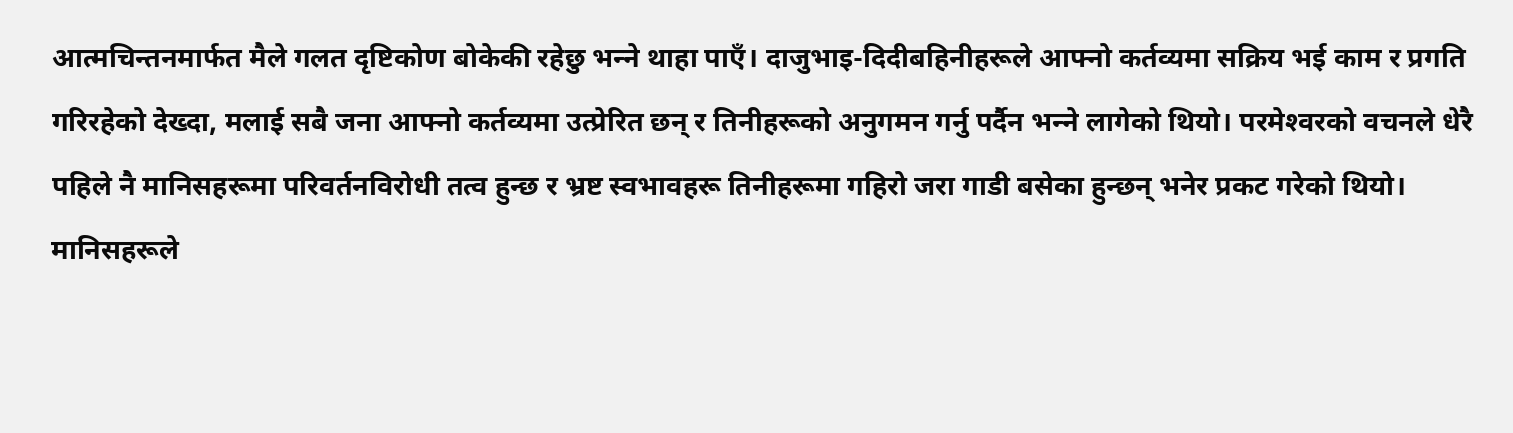आत्मचिन्तनमार्फत मैले गलत दृष्टिकोण बोकेकी रहेछु भन्‍ने थाहा पाएँ। दाजुभाइ-दिदीबहिनीहरूले आफ्‍नो कर्तव्यमा सक्रिय भई काम र प्रगति गरिरहेको देख्दा, मलाई सबै जना आफ्‍नो कर्तव्यमा उत्प्रेरित छन् र तिनीहरूको अनुगमन गर्नु पर्दैन भन्‍ने लागेको थियो। परमेश्‍वरको वचनले धेरै पहिले नै मानिसहरूमा परिवर्तनविरोधी तत्व हुन्छ र भ्रष्ट स्वभावहरू तिनीहरूमा गहिरो जरा गाडी बसेका हुन्छन् भनेर प्रकट गरेको थियो। मानिसहरूले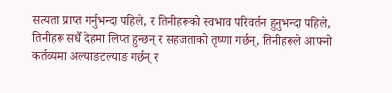सत्यता प्राप्त गर्नुभन्दा पहिले, र तिनीहरूको स्वभाव परिवर्तन हुनुभन्दा पहिले, तिनीहरू सधैँ देहमा लिप्त हुन्छन् र सहजताको तृष्णा गर्छन्, तिनीहरूले आफ्‍नो कर्तव्यमा अल्याङटल्याङ गर्छन् र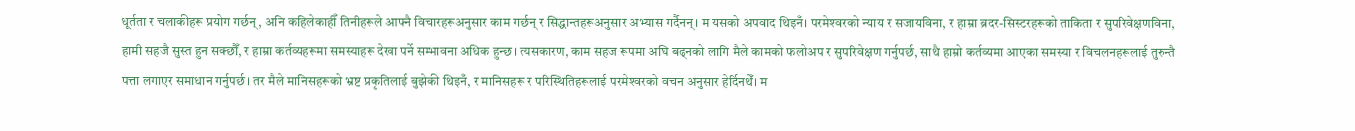धूर्तता र चलाकीहरू प्रयोग गर्छन्, अनि कहिलेकाहीँ तिनीहरूले आफ्‍नै विचारहरूअनुसार काम गर्छन् र सिद्धान्तहरूअनुसार अभ्यास गर्दैनन्। म यसको अपवाद थिइनँ। परमेश्‍वरको न्याय र सजायविना, र हाम्रा ब्रदर-सिस्टरहरूको ताकिता र सुपरिवेक्षणविना, हामी सहजै सुस्त हुन सक्छौँ, र हाम्रा कर्तव्यहरूमा समस्याहरू देखा पर्ने सम्‍भावना अधिक हुन्छ। त्यसकारण, काम सहज रूपमा अघि बढ्नको लागि मैले कामको फलोअप र सुपरिवेक्षण गर्नुपर्छ, साथै हाम्रो कर्तव्यमा आएका समस्या र विचलनहरूलाई तुरुन्तै पत्ता लगाएर समाधान गर्नुपर्छ। तर मैले मानिसहरूको भ्रष्ट प्रकृतिलाई बुझेकी थिइनँ, र मानिसहरू र परिस्थितिहरूलाई परमेश्‍वरको वचन अनुसार हेर्दिनथेँ। म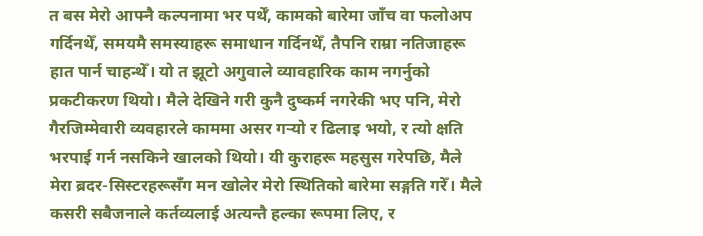त बस मेरो आफ्‍नै कल्‍पनामा भर पर्थेँ, कामको बारेमा जाँच वा फलोअप गर्दिनथेँ, समयमै समस्याहरू समाधान गर्दिनथेँ, तैपनि राम्रा नतिजाहरू हात पार्न चाहन्थेँ। यो त झूटो अगुवाले व्यावहारिक काम नगर्नुको प्रकटीकरण थियो। मैले देखिने गरी कुनै दुष्कर्म नगरेकी भए पनि, मेरो गैरजिम्‍मेवारी व्यवहारले काममा असर गर्‍यो र ढिलाइ भयो, र त्यो क्षति भरपाई गर्न नसकिने खालको थियो। यी कुराहरू महसुस गरेपछि, मैले मेरा ब्रदर-सिस्टरहरूसँग मन खोलेर मेरो स्थितिको बारेमा सङ्गति गरेँ। मैले कसरी सबैजनाले कर्तव्यलाई अत्यन्तै हल्‍का रूपमा लिए, र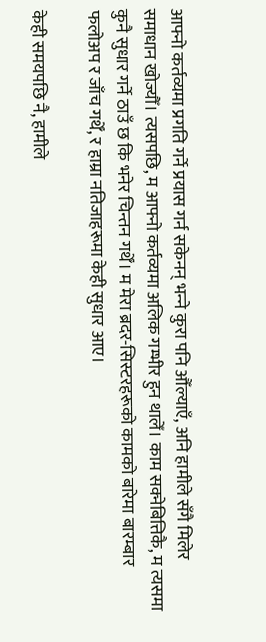आफ्नो कर्तव्यमा प्रगति गर्ने प्रयास गर्न सकेनन् भन्‍ने कुरा पनि औँल्याएँ, अनि हामीले सँगै मिलेर समाधान खोज्यौँ। त्यसपछि, म आफ्‍नो कर्तव्यमा अलिक गम्‍भीर हुन थालेँ। काम सक्‍नेबित्तिकै, म त्यसमा कुनै सुधार गर्ने ठाउँ छ कि भनेर चिन्तन गर्थेँ। म मेरा ब्रदर-सिस्टरहरूको कामको बारेमा बारम्बार फलोअप र जाँच गर्थेँ, र हाम्रा नतिजाहरूमा केही सुधार आए।

केही समयपछि नै, हामीले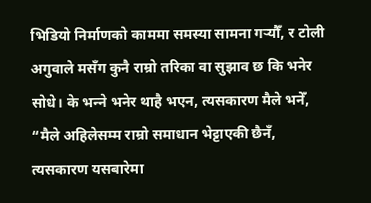भिडियो निर्माणको काममा समस्या सामना गर्‍यौँ, र टोली अगुवाले मसँग कुनै राम्रो तरिका वा सुझाव छ कि भनेर सोधे। के भन्‍ने भनेर थाहै भएन, त्यसकारण मैले भनेँ, “मैले अहिलेसम्‍म राम्रो समाधान भेट्टाएकी छैनँ, त्यसकारण यसबारेमा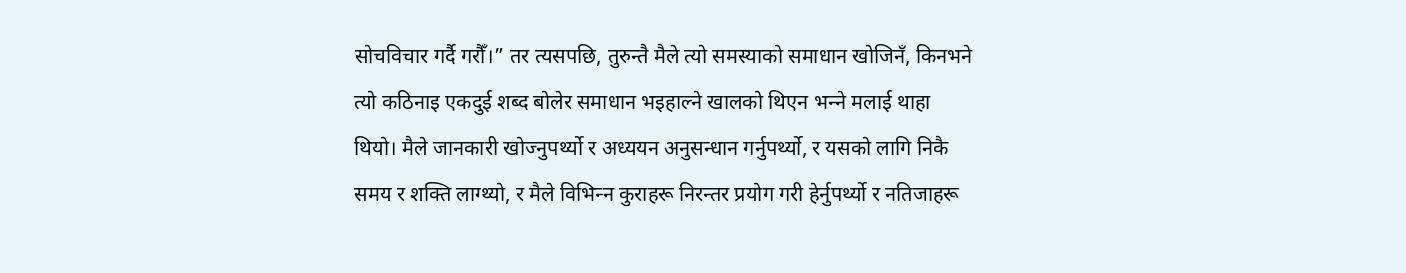सोचविचार गर्दै गरौँ।” तर त्यसपछि, तुरुन्तै मैले त्यो समस्याको समाधान खोजिनँ, किनभने त्यो कठिनाइ एकदुई शब्‍द बोलेर समाधान भइहाल्ने खालको थिएन भन्‍ने मलाई थाहा थियो। मैले जानकारी खोज्नुपर्थ्यो र अध्ययन अनुसन्धान गर्नुपर्थ्यो, र यसको लागि निकै समय र शक्ति लाग्थ्यो, र मैले विभिन्‍न कुराहरू निरन्तर प्रयोग गरी हेर्नुपर्थ्यो र नतिजाहरू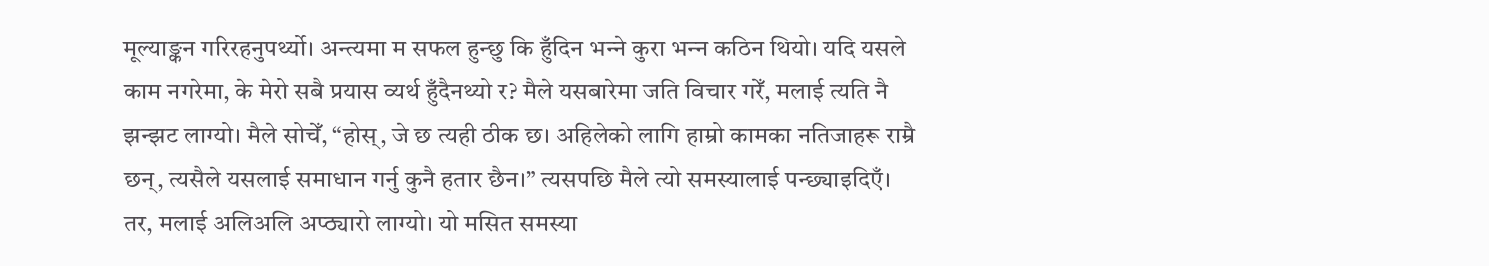मूल्याङ्कन गरिरहनुपर्थ्यो। अन्त्यमा म सफल हुन्छु कि हुँदिन भन्‍ने कुरा भन्‍न कठिन थियो। यदि यसले काम नगरेमा, के मेरो सबै प्रयास व्यर्थ हुँदैनथ्यो र? मैले यसबारेमा जति विचार गरेँ, मलाई त्यति नै झन्झट लाग्यो। मैले सोचेँ, “होस्, जे छ त्यही ठीक छ। अहिलेको लागि हाम्रो कामका नतिजाहरू राम्रै छन्, त्यसैले यसलाई समाधान गर्नु कुनै हतार छैन।” त्यसपछि मैले त्यो समस्यालाई पन्छ्याइदिएँ। तर, मलाई अलिअलि अप्ठ्यारो लाग्यो। यो मसित समस्या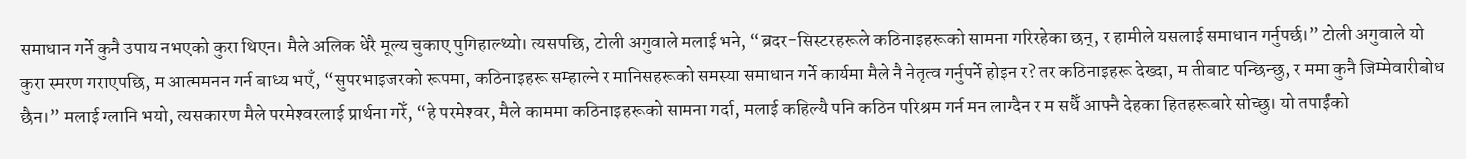समाधान गर्ने कुनै उपाय नभएको कुरा थिएन। मैले अलिक धेरै मूल्य चुकाए पुगिहाल्थ्यो। त्यसपछि, टोली अगुवाले मलाई भने, “ब्रदर-सिस्टरहरूले कठिनाइहरूको सामना गरिरहेका छन्, र हामीले यसलाई समाधान गर्नुपर्छ।” टोली अगुवाले यो कुरा स्मरण गराएपछि, म आत्ममनन गर्न बाध्य भएँ, “सुपरभाइजरको रूपमा, कठिनाइहरू सम्‍हाल्‍ने र मानिसहरूको समस्या समाधान गर्ने कार्यमा मैले नै नेतृत्व गर्नुपर्ने होइन र? तर कठिनाइहरू देख्दा, म तीबाट पन्छिन्छु, र ममा कुनै जिम्‍मेवारीबोध छैन।” मलाई ग्‍लानि भयो, त्यसकारण मैले परमेश्‍वरलाई प्रार्थना गरेँ, “हे परमेश्‍वर, मैले काममा कठिनाइहरूको सामना गर्दा, मलाई कहिल्यै पनि कठिन परिश्रम गर्न मन लाग्दैन र म सधैँ आफ्‍नै देहका हितहरूबारे सोच्छु। यो तपाईंको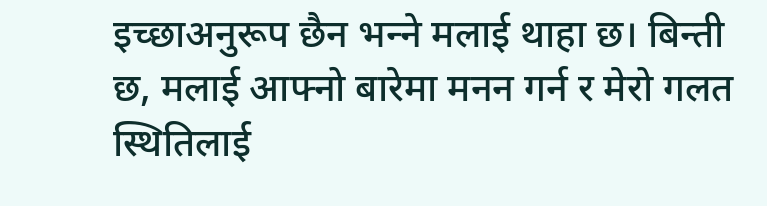इच्‍छाअनुरूप छैन भन्‍ने मलाई थाहा छ। बिन्ती छ, मलाई आफ्‍नो बारेमा मनन गर्न र मेरो गलत स्थितिलाई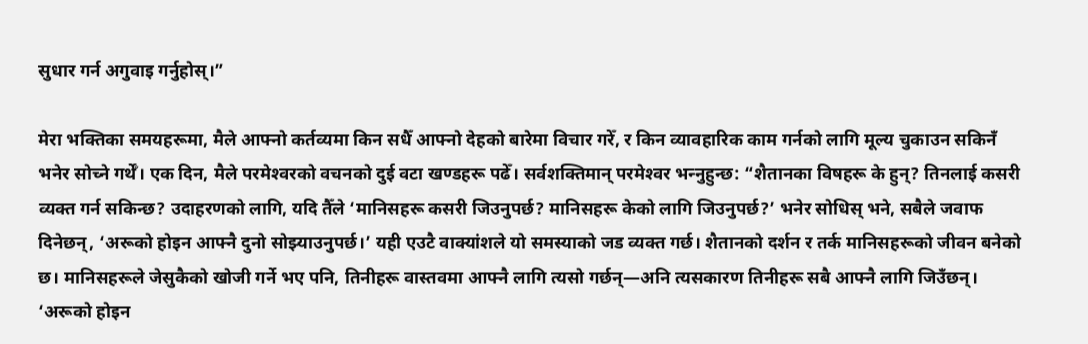सुधार गर्न अगुवाइ गर्नुहोस्।”

मेरा भक्तिका समयहरूमा, मैले आफ्‍नो कर्तव्यमा किन सधैँ आफ्‍नो देहको बारेमा विचार गरेँ, र किन व्यावहारिक काम गर्नको लागि मूल्य चुकाउन सकिनँ भनेर सोच्ने गर्थेँ। एक दिन, मैले परमेश्‍वरको वचनको दुई वटा खण्डहरू पढेँ। सर्वशक्तिमान्‌ परमेश्‍वर भन्‍नुहुन्छ: “शैतानका विषहरू के हुन्? तिनलाई कसरी व्यक्त गर्न सकिन्छ? उदाहरणको लागि, यदि तैँले ‘मानिसहरू कसरी जिउनुपर्छ? मानिसहरू केको लागि जिउनुपर्छ?’ भनेर सोधिस् भने, सबैले जवाफ दिनेछन्, ‘अरूको होइन आफ्‍नै दुनो सोझ्याउनुपर्छ।’ यही एउटै वाक्यांशले यो समस्याको जड व्यक्त गर्छ। शैतानको दर्शन र तर्क मानिसहरूको जीवन बनेको छ। मानिसहरूले जेसुकैको खोजी गर्ने भए पनि, तिनीहरू वास्तवमा आफ्नै लागि त्यसो गर्छन्—अनि त्यसकारण तिनीहरू सबै आफ्‍नै लागि जिउँछन्। ‘अरूको होइन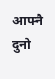आफ्‍नै दुनो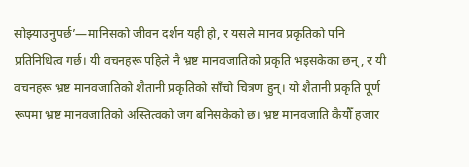सोझ्याउनुपर्छ’—मानिसको जीवन दर्शन यही हो, र यसले मानव प्रकृतिको पनि प्रतिनिधित्व गर्छ। यी वचनहरू पहिले नै भ्रष्ट मानवजातिको प्रकृति भइसकेका छन्, र यी वचनहरू भ्रष्ट मानवजातिको शैतानी प्रकृतिको साँचो चित्रण हुन्। यो शैतानी प्रकृति पूर्ण रूपमा भ्रष्ट मानवजातिको अस्तित्वको जग बनिसकेको छ। भ्रष्ट मानवजाति कैयौँ हजार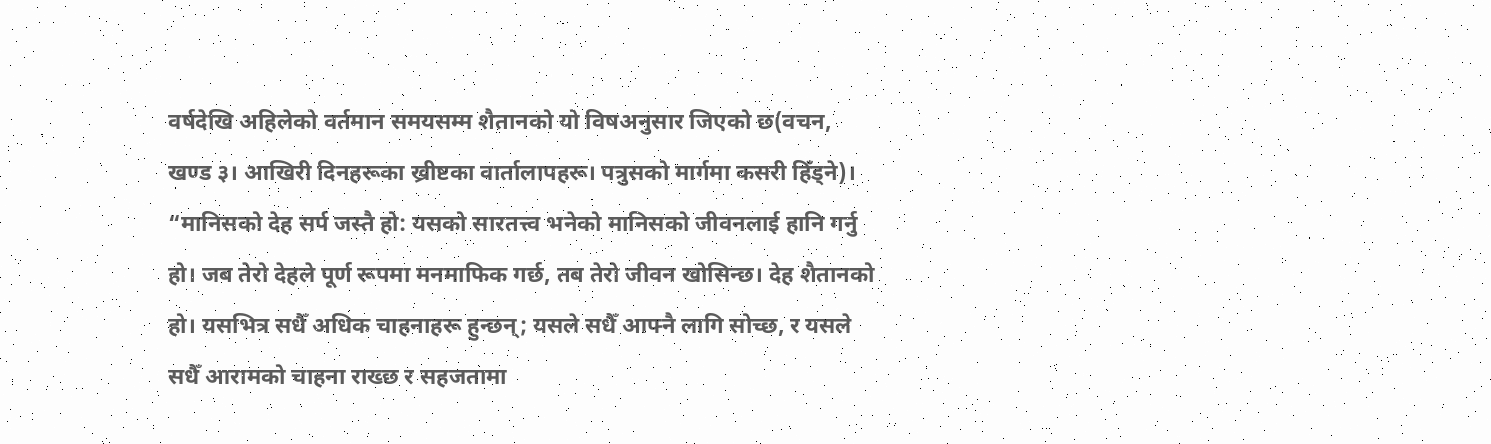वर्षदेखि अहिलेको वर्तमान समयसम्म शैतानको यो विषअनुसार जिएको छ(वचन, खण्ड ३। आखिरी दिनहरूका ख्रीष्टका वार्तालापहरू। पत्रुसको मार्गमा कसरी हिँड्ने)। “मानिसको देह सर्प जस्तै हो: यसको सारतत्त्व भनेको मानिसको जीवनलाई हानि गर्नु हो। जब तेरो देहले पूर्ण रूपमा मनमाफिक गर्छ, तब तेरो जीवन खोसिन्छ। देह शैतानको हो। यसभित्र सधैँ अधिक चाहनाहरू हुन्छन्; यसले सधैँ आफ्नै लागि सोच्छ, र यसले सधैँ आरामको चाहना राख्छ र सहजतामा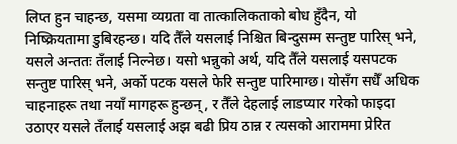लिप्त हुन चाहन्छ, यसमा व्यग्रता वा तात्कालिकताको बोध हुँदैन, यो निष्क्रियतामा डुबिरहन्छ। यदि तैँले यसलाई निश्चित बिन्दुसम्म सन्तुष्ट पारिस् भने, यसले अन्ततः तँलाई निल्नेछ। यसो भन्नुको अर्थ, यदि तैँले यसलाई यसपटक सन्तुष्ट पारिस् भने, अर्को पटक यसले फेरि सन्तुष्ट पारिमाग्छ। योसँग सधैँ अधिक चाहनाहरू तथा नयाँ मागहरू हुन्छन्, र तैँले देहलाई लाडप्यार गरेको फाइदा उठाएर यसले तँलाई यसलाई अझ बढी प्रिय ठान्न र त्यसको आराममा प्रेरित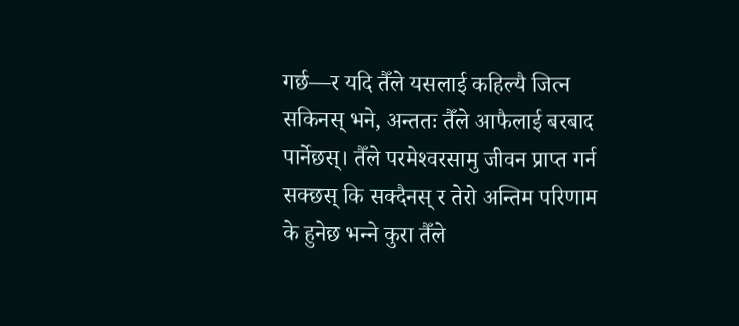गर्छ—र यदि तैँले यसलाई कहिल्यै जित्न सकिनस् भने, अन्ततः तैँले आफैलाई बरबाद पार्नेछस्। तैँले परमेश्‍वरसामु जीवन प्राप्त गर्न सक्छस् कि सक्दैनस् र तेरो अन्तिम परिणाम के हुनेछ भन्‍ने कुरा तैँले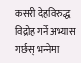कसरी देहविरुद्ध विद्रोह गर्ने अभ्यास गर्छस् भन्‍नेमा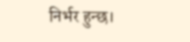निर्भर हुन्छ।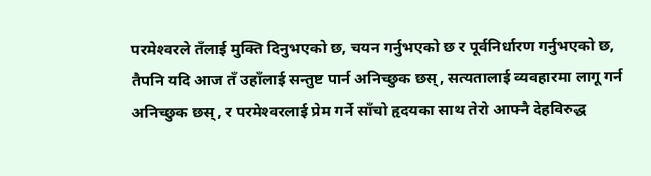परमेश्‍वरले तँलाई मुक्ति दिनुभएको छ, चयन गर्नुभएको छ र पूर्वनिर्धारण गर्नुभएको छ, तैपनि यदि आज तँ उहाँलाई सन्तुष्ट पार्न अनिच्छुक छस्, सत्यतालाई व्यवहारमा लागू गर्न अनिच्छुक छस्, र परमेश्‍वरलाई प्रेम गर्ने साँचो हृदयका साथ तेरो आफ्नै देहविरुद्ध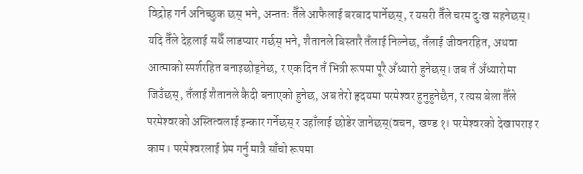विद्रोह गर्न अनिच्छुक छस् भने, अन्ततः तैँले आफैलाई बरबाद पार्नेछस्, र यसरी तैँले चरम दुःख सहनेछस्। यदि तैँले देहलाई सधैँ लाडप्यार गर्छस् भने, शैतानले बिस्तारै तँलाई निल्नेछ, तँलाई जीवनरहित, अथवा आत्माको स्पर्शरहित बनाइछोड्नेछ, र एक दिन तँ भित्री रूपमा पूरै अँध्यारो हुनेछस्। जब तँ अँध्यारोमा जिउँछस्, तँलाई शैतानले कैदी बनाएको हुनेछ, अब तेरो हृदयमा परमेश्‍वर हुनुहुनेछैन, र त्यस बेला तैँले परमेश्‍वरको अस्तित्वलाई इन्कार गर्नेछस् र उहाँलाई छोडेर जानेछस्(वचन, खण्ड १। परमेश्‍वरको देखापराइ र काम। परमेश्‍वरलाई प्रेम गर्नु मात्रै साँचो रूपमा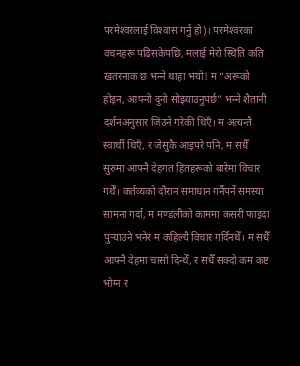परमेश्‍वरलाई विश्‍वास गर्नु हो)। परमेश्‍वरका वचनहरू पढिसकेपछि, मलाई मेरो स्थिति कति खतरनाक छ भन्‍ने थाहा भयो! म “अरूको होइन, आफ्नो दुनो सोझ्याउनुपर्छ” भन्‍ने शैतानी दर्शनअनुसार जिउने गरेकी थिएँ। म अत्यन्तै स्वार्थी थिएँ, र जेसुकै आइपरे पनि, म सधैँ सुरुमा आफ्‍नै देहगत हितहरूको बारेमा विचार गर्थेँ। कर्तव्यको दौरान समाधान गर्नैपर्ने समस्या सामना गर्दा, म मण्डलीको काममा कसरी फाइदा पुर्‍याउने भनेर म कहिल्यै विचार गर्दिनथेँ। म सधैँ आफ्‍नै देहमा चासो दिन्थेँ, र सधैँ सक्दो कम कष्ट भोग्‍न र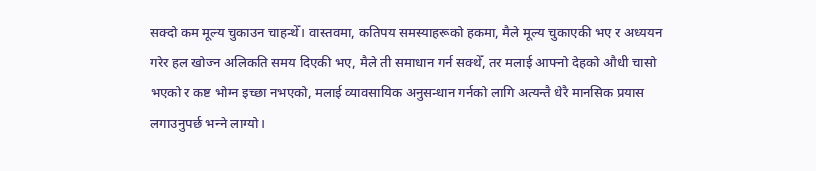सक्दो कम मूल्य चुकाउन चाहन्थेँ। वास्तवमा, कतिपय समस्याहरूको हकमा, मैले मूल्य चुकाएकी भए र अध्ययन गरेर हल खोज्न अलिकति समय दिएकी भए, मैले ती समाधान गर्न सक्थेँ, तर मलाई आफ्नो देहको औधी चासो भएको र कष्ट भोग्‍न इच्छा नभएको, मलाई व्यावसायिक अनुसन्धान गर्नको लागि अत्यन्तै धेरै मानसिक प्रयास लगाउनुपर्छ भन्‍ने लाग्यो।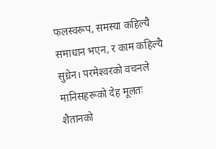फलस्वरूप, समस्या कहिल्यै समाधान भएन, र काम कहिल्यै सुध्रेन। परमेश्‍वरको वचनले मानिसहरूको देह मूलतः शैतानको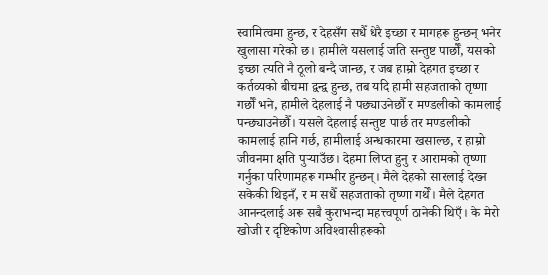स्वामित्वमा हुन्छ, र देहसँग सधैँ धेरै इच्‍छा र मागहरू हुन्छन् भनेर खुलासा गरेको छ। हामीले यसलाई जति सन्तुष्ट पार्छौँ, यसको इच्‍छा त्यति नै ठूलो बन्दै जान्छ, र जब हाम्रो देहगत इच्‍छा र कर्तव्यको बीचमा द्वन्द्व हुन्छ, तब यदि हामी सहजताको तृष्णा गर्छौँ भने, हामीले देहलाई नै पछ्याउनेछौँ र मण्डलीको कामलाई पन्छ्याउनेछौँ। यसले देहलाई सन्तुष्ट पार्छ तर मण्डलीको कामलाई हानि गर्छ, हामीलाई अन्धकारमा खसाल्छ, र हाम्रो जीवनमा क्षति पुर्‍याउँछ। देहमा लिप्त हुनु र आरामको तृष्णा गर्नुका परिणामहरू गम्‍भीर हुन्छन्। मैले देहको सारलाई देख्‍न सकेकी थिइनँ, र म सधैँ सहजताको तृष्णा गर्थेँ। मैले देहगत आनन्दलाई अरू सबै कुराभन्दा महत्त्वपूर्ण ठानेकी थिएँ। के मेरो खोजी र दृष्टिकोण अविश्‍वासीहरूको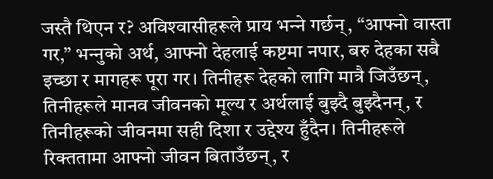जस्तै थिएन र? अविश्‍वासीहरूले प्राय भन्‍ने गर्छन्, “आफ्‍नो वास्ता गर,” भन्‍नुको अर्थ, आफ्‍नो देहलाई कष्टमा नपार, बरु देहका सबै इच्‍छा र मागहरू पूरा गर। तिनीहरू देहको लागि मात्रै जिउँछन्, तिनीहरूले मानव जीवनको मूल्य र अर्थलाई बुझ्दै बुझ्दैनन्, र तिनीहरूको जीवनमा सही दिशा र उद्देश्य हुँदैन। तिनीहरूले रिक्ततामा आफ्‍नो जीवन बिताउँछन्, र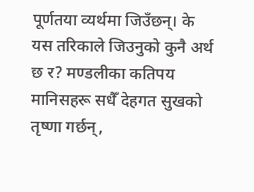पूर्णतया व्यर्थमा जिउँछन्। के यस तरिकाले जिउनुको कुनै अर्थ छ र? मण्डलीका कतिपय मानिसहरू सधैँ देहगत सुखको तृष्णा गर्छन्,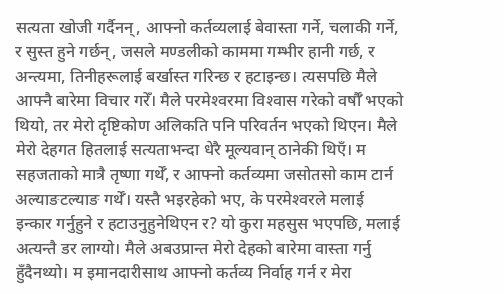सत्यता खोजी गर्दैनन्, आफ्‍नो कर्तव्यलाई बेवास्ता गर्ने, चलाकी गर्ने, र सुस्त हुने गर्छन्, जसले मण्डलीको काममा गम्‍भीर हानी गर्छ, र अन्त्यमा, तिनीहरूलाई बर्खास्त गरिन्छ र हटाइन्छ। त्यसपछि मैले आफ्‍नै बारेमा विचार गरेँ। मैले परमेश्‍वरमा विश्‍वास गरेको वर्षौँ भएको थियो, तर मेरो दृष्टिकोण अलिकति पनि परिवर्तन भएको थिएन। मैले मेरो देहगत हितलाई सत्यताभन्दा धेरै मूल्यवान् ठानेकी थिएँ। म सहजताको मात्रै तृष्णा गर्थेँ, र आफ्‍नो कर्तव्यमा जसोतसो काम टार्न अल्याङटल्याङ गर्थेँ। यस्तै भइरहेको भए, के परमेश्‍वरले मलाई इन्कार गर्नुहुने र हटाउनुहुनेथिएन र? यो कुरा महसुस भएपछि, मलाई अत्यन्तै डर लाग्यो। मैले अबउप्रान्त मेरो देहको बारेमा वास्ता गर्नु हुँदैनथ्यो। म इमानदारीसाथ आफ्‍नो कर्तव्य निर्वाह गर्न र मेरा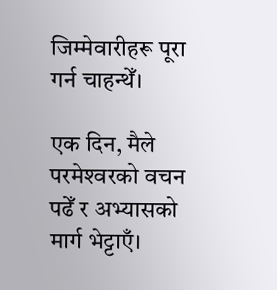जिम्‍मेवारीहरू पूरा गर्न चाहन्थेँ।

एक दिन, मैले परमेश्‍वरको वचन पढेँ र अभ्यासको मार्ग भेट्टाएँ।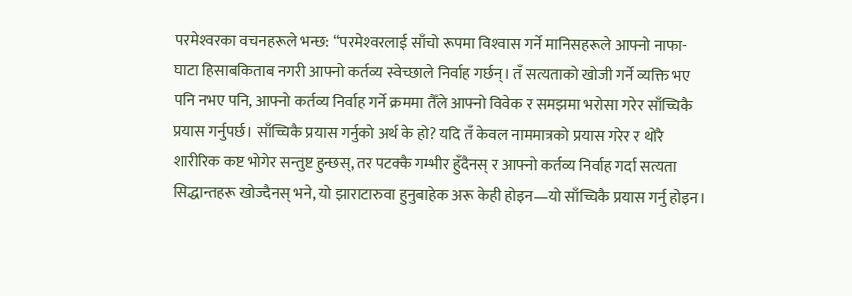परमेश्‍वरका वचनहरूले भन्छ: “परमेश्‍वरलाई साँचो रूपमा विश्‍वास गर्ने मानिसहरूले आफ्‍नो नाफा-घाटा हिसाबकिताब नगरी आफ्‍नो कर्तव्य स्वेच्छाले निर्वाह गर्छन्। तँ सत्यताको खोजी गर्ने व्यक्ति भए पनि नभए पनि, आफ्‍नो कर्तव्य निर्वाह गर्ने क्रममा तैँले आफ्‍नो विवेक र समझमा भरोसा गरेर साँच्चिकै प्रयास गर्नुपर्छ। साँच्चिकै प्रयास गर्नुको अर्थ के हो? यदि तँ केवल नाममात्रको प्रयास गरेर र थोरै शारीरिक कष्ट भोगेर सन्तुष्ट हुन्छस्, तर पटक्‍कै गम्भीर हुँदैनस् र आफ्नो कर्तव्य निर्वाह गर्दा सत्यता सिद्धान्तहरू खोज्दैनस् भने, यो झाराटारुवा हुनुबाहेक अरू केही होइन—यो साँच्चिकै प्रयास गर्नु होइन।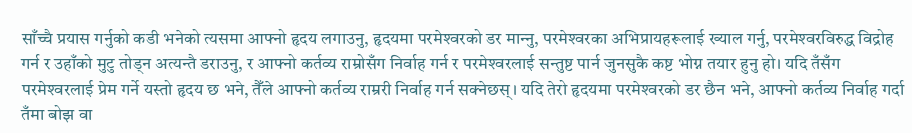साँच्चै प्रयास गर्नुको कडी भनेको त्यसमा आफ्नो हृदय लगाउनु, हृदयमा परमेश्‍वरको डर मान्‍नु, परमेश्‍वरका अभिप्रायहरूलाई ख्याल गर्नु, परमेश्‍वरविरुद्ध विद्रोह गर्न र उहाँको मुटु तोड्न अत्यन्तै डराउनु, र आफ्नो कर्तव्य राम्रोसँग निर्वाह गर्न र परमेश्‍वरलाई सन्तुष्ट पार्न जुनसुकै कष्ट भोग्न तयार हुनु हो। यदि तँसँग परमेश्‍वरलाई प्रेम गर्ने यस्तो हृदय छ भने, तैँले आफ्नो कर्तव्य राम्ररी निर्वाह गर्न सक्‍नेछस्। यदि तेरो हृदयमा परमेश्‍वरको डर छैन भने, आफ्नो कर्तव्य निर्वाह गर्दा तँमा बोझ वा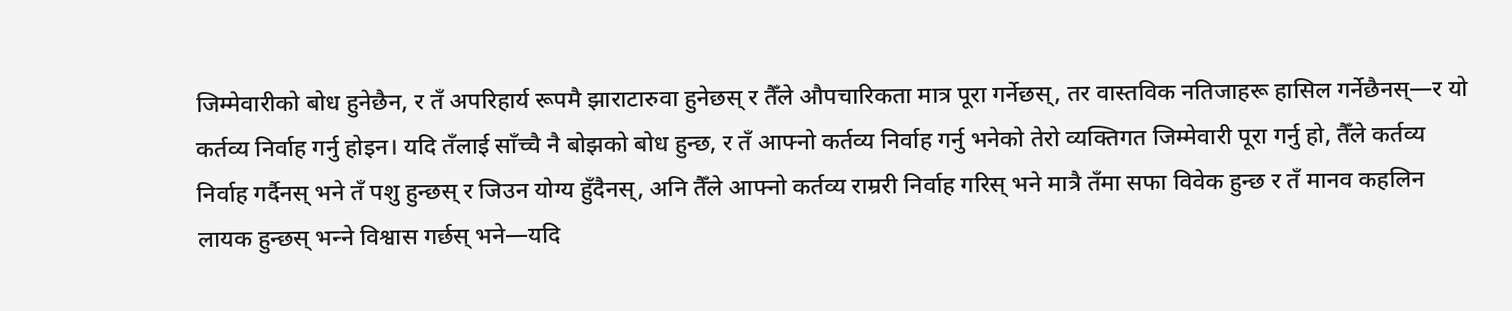जिम्मेवारीको बोध हुनेछैन, र तँ अपरिहार्य रूपमै झाराटारुवा हुनेछस् र तैँले औपचारिकता मात्र पूरा गर्नेछस्, तर वास्तविक नतिजाहरू हासिल गर्नेछैनस्—र यो कर्तव्य निर्वाह गर्नु होइन। यदि तँलाई साँच्‍चै नै बोझको बोध हुन्छ, र तँ आफ्‍नो कर्तव्य निर्वाह गर्नु भनेको तेरो व्यक्तिगत जिम्‍मेवारी पूरा गर्नु हो, तैँले कर्तव्य निर्वाह गर्दैनस् भने तँ पशु हुन्छस् र जिउन योग्य हुँदैनस्, अनि तैँले आफ्‍नो कर्तव्य राम्ररी निर्वाह गरिस् भने मात्रै तँमा सफा विवेक हुन्छ र तँ मानव कहलिन लायक हुन्छस् भन्‍ने विश्वास गर्छस् भने—यदि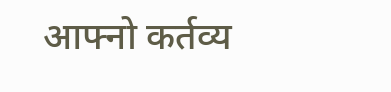आफ्‍नो कर्तव्य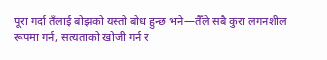पूरा गर्दा तँलाई बोझको यस्तो बोध हुन्छ भने—तैँले सबै कुरा लगनशील रूपमा गर्न, सत्यताको खोजी गर्न र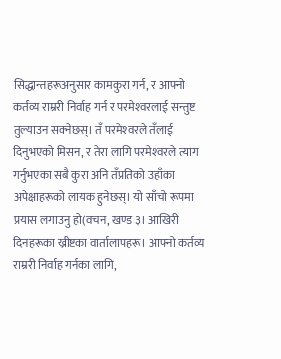सिद्धान्तहरूअनुसार कामकुरा गर्न, र आफ्‍नो कर्तव्य राम्ररी निर्वाह गर्न र परमेश्‍वरलाई सन्तुष्ट तुल्याउन सक्‍नेछस्। तँ परमेश्‍वरले तँलाई दिनुभएको मिसन, र तेरा लागि परमेश्‍वरले त्याग गर्नुभएका सबै कुरा अनि तँप्रतिको उहाँका अपेक्षाहरूको लायक हुनेछस्। यो साँचो रूपमा प्रयास लगाउनु हो(वचन, खण्ड ३। आखिरी दिनहरूका ख्रीष्टका वार्तालापहरू। आफ्‍नो कर्तव्य राम्ररी निर्वाह गर्नका लागि,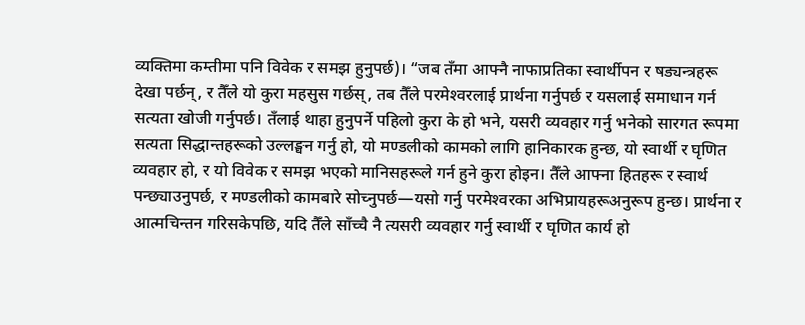व्यक्तिमा कम्तीमा पनि विवेक र समझ हुनुपर्छ)। “जब तँमा आफ्नै नाफाप्रतिका स्वार्थीपन र षड्यन्त्रहरू देखा पर्छन्, र तैँले यो कुरा महसुस गर्छस्, तब तैँले परमेश्‍वरलाई प्रार्थना गर्नुपर्छ र यसलाई समाधान गर्न सत्यता खोजी गर्नुपर्छ। तँलाई थाहा हुनुपर्ने पहिलो कुरा के हो भने, यसरी व्यवहार गर्नु भनेको सारगत रूपमा सत्यता सिद्धान्तहरूको उल्लङ्घन गर्नु हो, यो मण्डलीको कामको लागि हानिकारक हुन्छ, यो स्वार्थी र घृणित व्यवहार हो, र यो विवेक र समझ भएको मानिसहरूले गर्न हुने कुरा होइन। तैँले आफ्‍ना हितहरू र स्वार्थ पन्छ्याउनुपर्छ, र मण्डलीको कामबारे सोच्‍नुपर्छ—यसो गर्नु परमेश्‍वरका अभिप्रायहरूअनुरूप हुन्छ। प्रार्थना र आत्मचिन्तन गरिसकेपछि, यदि तैँले साँच्‍चै नै त्यसरी व्यवहार गर्नु स्वार्थी र घृणित कार्य हो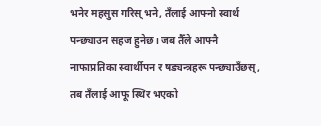भनेर महसुस गरिस् भने, तँलाई आफ्‍नो स्वार्थ पन्छ्याउन सहज हुनेछ। जब तैँले आफ्नै नाफाप्रतिका स्वार्थीपन र षड्यन्त्रहरू पन्छ्याउँछस्, तब तँलाई आफू स्थिर भएको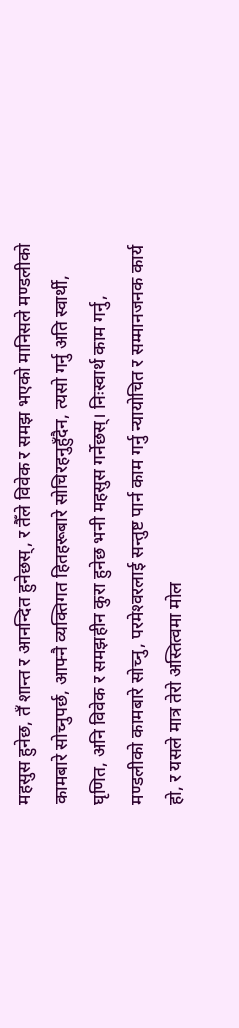महसुस हुनेछ, तँ शान्त र आनन्दित हुनेछस्, र तैँले विवेक र समझ भएको मानिसले मण्डलीको कामबारे सोच्नुपर्छ, आफ्नै व्यक्तिगत हितहरूबारे सोचिरहनुहुँदैन, त्यसो गर्नु अति स्वार्थी, घृणित, अनि विवेक र समझहीन कुरा हुनेछ भनी महसुस गर्नेछस्। निःस्वार्थ काम गर्नु, मण्डलीको कामबारे सोच्‍नु, परमेश्‍वरलाई सन्तुष्ट पार्न काम गर्नु न्यायोचित र सम्‍मानजनक कार्य हो, र यसले मात्र तेरो अस्तित्वमा मोल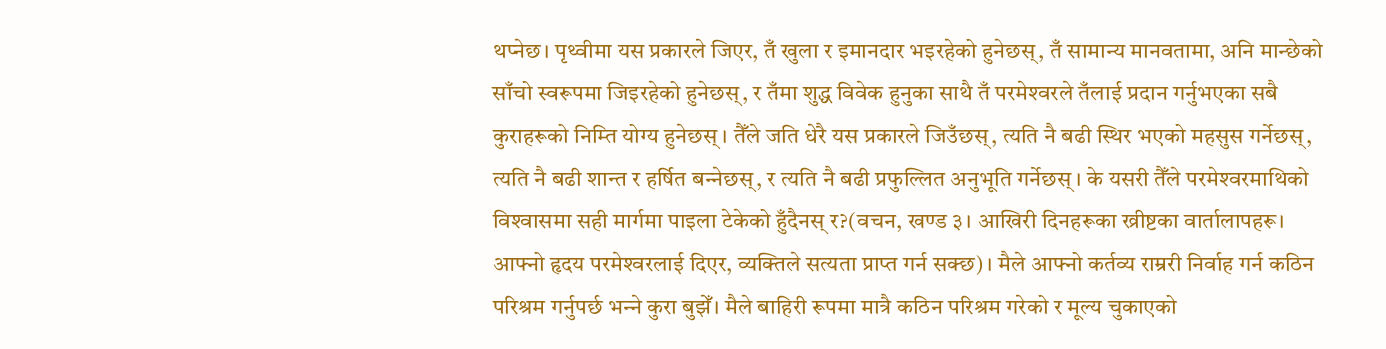थप्‍नेछ। पृथ्वीमा यस प्रकारले जिएर, तँ खुला र इमानदार भइरहेको हुनेछस्, तँ सामान्य मानवतामा, अनि मान्छेको साँचो स्वरूपमा जिइरहेको हुनेछस्, र तँमा शुद्ध विवेक हुनुका साथै तँ परमेश्‍वरले तँलाई प्रदान गर्नुभएका सबै कुराहरूको निम्ति योग्य हुनेछस्। तैँले जति धेरै यस प्रकारले जिउँछस्, त्यति नै बढी स्थिर भएको महसुस गर्नेछस्, त्यति नै बढी शान्त र हर्षित बन्‍नेछस्, र त्यति नै बढी प्रफुल्लित अनुभूति गर्नेछस्। के यसरी तैँले परमेश्‍वरमाथिको विश्‍वासमा सही मार्गमा पाइला टेकेको हुँदैनस् र?(वचन, खण्ड ३। आखिरी दिनहरूका ख्रीष्टका वार्तालापहरू। आफ्नो हृदय परमेश्‍वरलाई दिएर, व्यक्तिले सत्यता प्राप्त गर्न सक्छ)। मैले आफ्‍नो कर्तव्य राम्ररी निर्वाह गर्न कठिन परिश्रम गर्नुपर्छ भन्‍ने कुरा बुझेँ। मैले बाहिरी रूपमा मात्रै कठिन परिश्रम गरेको र मूल्य चुकाएको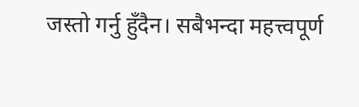जस्तो गर्नु हुँदैन। सबैभन्दा महत्त्वपूर्ण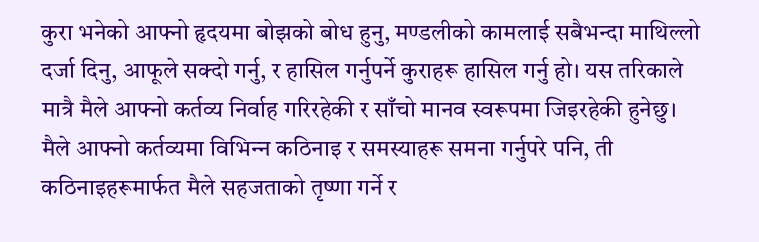कुरा भनेको आफ्नो हृदयमा बोझको बोध हुनु, मण्डलीको कामलाई सबैभन्दा माथिल्लो दर्जा दिनु, आफूले सक्दो गर्नु, र हासिल गर्नुपर्ने कुराहरू हासिल गर्नु हो। यस तरिकाले मात्रै मैले आफ्नो कर्तव्य निर्वाह गरिरहेकी र साँचो मानव स्वरूपमा जिइरहेकी हुनेछु। मैले आफ्नो कर्तव्यमा विभिन्‍न कठिनाइ र समस्याहरू समना गर्नुपरे पनि, ती कठिनाइहरूमार्फत मैले सहजताको तृष्णा गर्ने र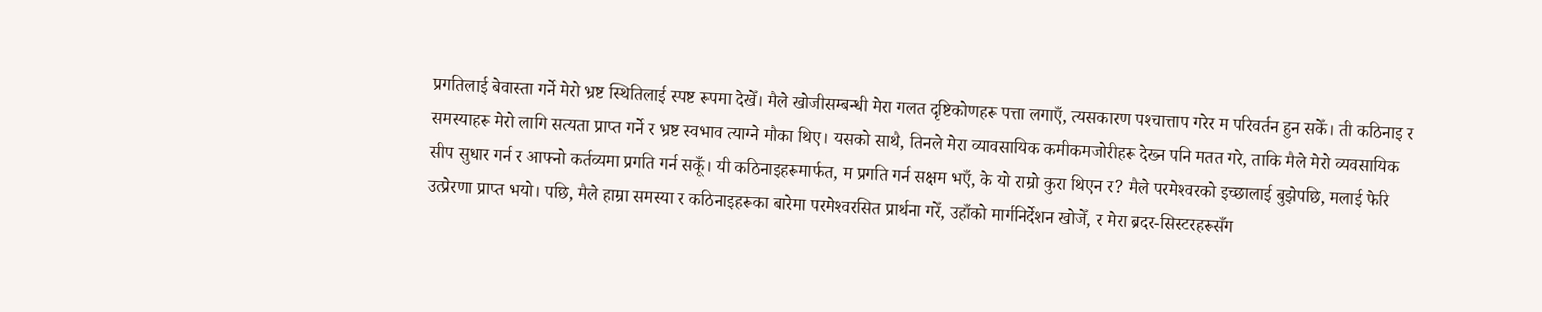प्रगतिलाई बेवास्ता गर्ने मेरो भ्रष्ट स्थितिलाई स्पष्ट रूपमा देखेँ। मैले खोजीसम्‍बन्धी मेरा गलत दृष्टिकोणहरू पत्ता लगाएँ, त्यसकारण पश्‍चात्ताप गरेर म परिवर्तन हुन सकेँ। ती कठिनाइ र समस्याहरू मेरो लागि सत्यता प्राप्त गर्ने र भ्रष्ट स्वभाव त्याग्‍ने मौका थिए। यसको साथै, तिनले मेरा व्यावसायिक कमीकमजोरीहरू देख्‍न पनि मतत गरे, ताकि मैले मेरो व्यवसायिक सीप सुधार गर्न र आफ्‍नो कर्तव्यमा प्रगति गर्न सकूँ। यी कठिनाइहरूमार्फत, म प्रगति गर्न सक्षम भएँ, के यो राम्रो कुरा थिएन र? मैले परमेश्‍वरको इच्‍छालाई बुझेपछि, मलाई फेरि उत्प्रेरणा प्राप्त भयो। पछि, मैले हाम्रा समस्या र कठिनाइहरूका बारेमा परमेश्‍वरसित प्रार्थना गरेँ, उहाँको मार्गनिर्देशन खोजेँ, र मेरा ब्रदर-सिस्टरहरूसँग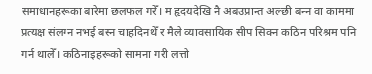समाधानहरूका बारेमा छलफल गरेँ। म हृदयदेखि नै अबउप्रान्त अल्छी बन्‍न वा काममा प्रत्यक्ष संलग्‍न नभई बस्‍न चाहदिनथेँ र मैले व्यावसायिक सीप सिक्‍न कठिन परिश्रम पनि गर्न थालेँ। कठिनाइहरूको सामना गरी लत्तो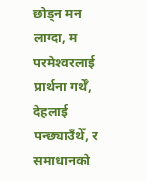छोड्न मन लाग्दा, म परमेश्‍वरलाई प्रार्थना गर्थेँ, देहलाई पन्छ्याउँथेँ, र समाधानको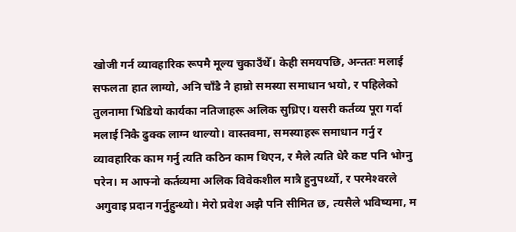खोजी गर्न व्यावहारिक रूपमै मूल्य चुकाउँथेँ। केही समयपछि, अन्ततः मलाई सफलता हात लाग्यो, अनि चाँडै नै हाम्रो समस्या समाधान भयो, र पहिलेको तुलनामा भिडियो कार्यका नतिजाहरू अलिक सुध्रिए। यसरी कर्तव्य पूरा गर्दा मलाई निकै ढुक्‍क लाग्‍न थाल्यो। वास्तवमा, समस्याहरू समाधान गर्नु र व्यावहारिक काम गर्नु त्यति कठिन काम थिएन, र मैले त्यति धेरै कष्ट पनि भोग्‍नु परेन। म आफ्‍नो कर्तव्यमा अलिक विवेकशील मात्रै हुनुपर्थ्यो, र परमेश्‍वरले अगुवाइ प्रदान गर्नुहुन्थ्यो। मेरो प्रवेश अझै पनि सीमित छ, त्यसैले भविष्यमा, म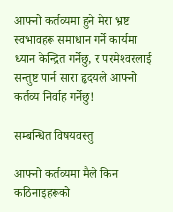आफ्‍नो कर्तव्यमा हुने मेरा भ्रष्ट स्वभावहरू समाधान गर्ने कार्यमा ध्यान केन्द्रित गर्नेछु, र परमेश्‍वरलाई सन्तुष्ट पार्न सारा हृदयले आफ्‍नो कर्तव्य निर्वाह गर्नेछु!

सम्बन्धित विषयवस्तु

आफ्नो कर्तव्यमा मैले किन कठिनाइहरूको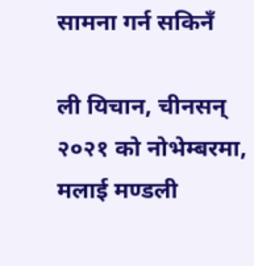सामना गर्न सकिनँ

ली यिचान, चीनसन् २०२१ को नोभेम्बरमा, मलाई मण्डली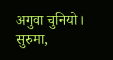अगुवा चुनियो। सुरुमा,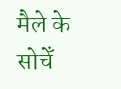मैले के सोचेँ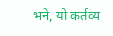भने, यो कर्तव्य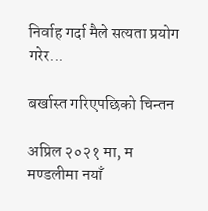निर्वाह गर्दा मैले सत्यता प्रयोग गरेर...

बर्खास्त गरिएपछिको चिन्तन

अप्रिल २०२१ मा, म मण्डलीमा नयाँ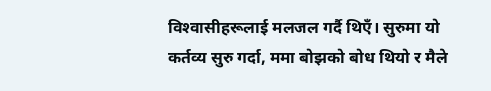विश्‍वासीहरूलाई मलजल गर्दै थिएँ। सुरुमा यो कर्तव्य सुरु गर्दा, ममा बोझको बोध थियो र मैले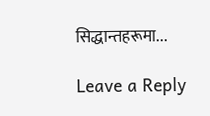सिद्धान्तहरूमा...

Leave a Reply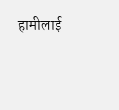हामीलाई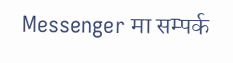Messenger मा सम्पर्क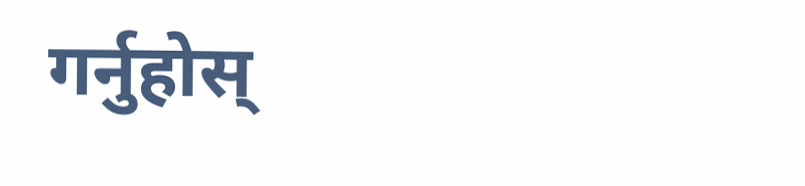गर्नुहोस्